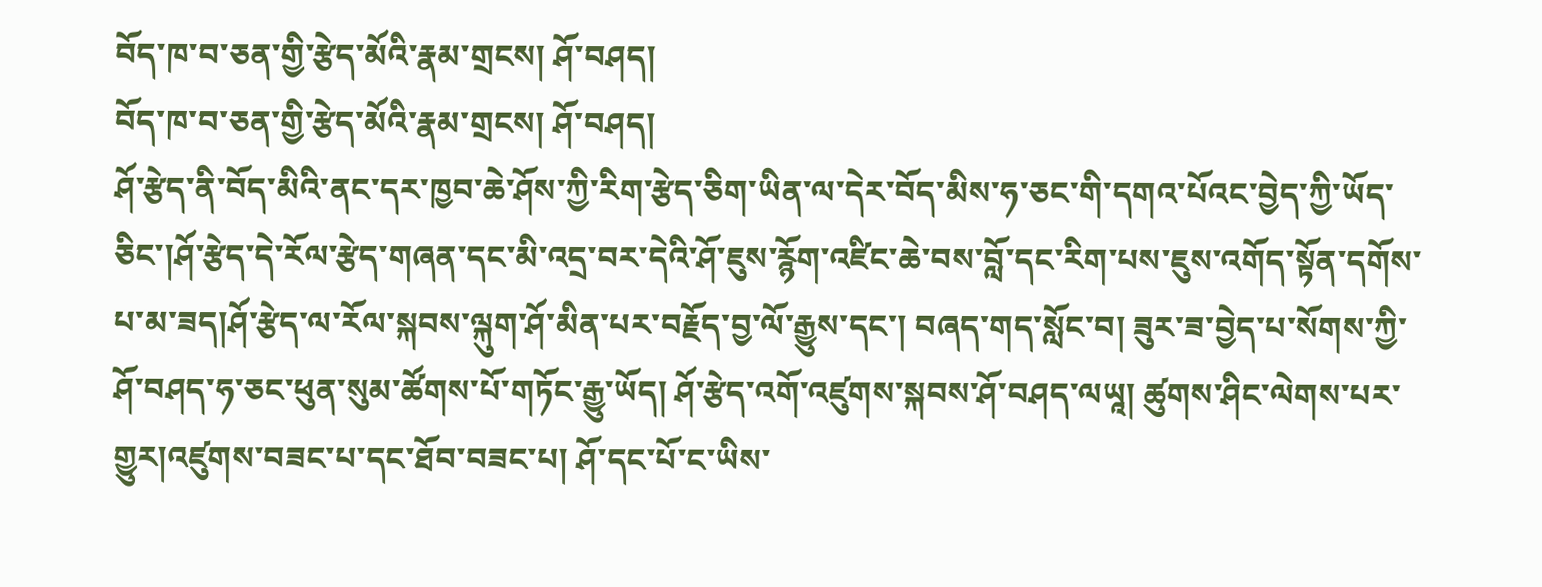བོད་ཁ་བ་ཅན་གྱི་རྩེད་མོའི་རྣམ་གྲངས། ཤོ་བཤད།
བོད་ཁ་བ་ཅན་གྱི་རྩེད་མོའི་རྣམ་གྲངས། ཤོ་བཤད།
ཤོ་རྩེད་ནི་བོད་མིའི་ནང་དར་ཁྱབ་ཆེ་ཤོས་ཀྱི་རིག་རྩེད་ཅིག་ཡིན་ལ་དེར་བོད་མིས་ཧ་ཅང་གི་དགའ་པོའང་བྱེད་ཀྱི་ཡོད་ཅིང་།ཤོ་རྩེད་དེ་རོལ་རྩེད་གཞན་དང་མི་འདྲ་བར་དེའི་ཤོ་ཇུས་རྙོག་འཛིང་ཆེ་བས་བློ་དང་རིག་པས་ཇུས་འགོད་སྟོན་དགོས་པ་མ་ཟད།ཤོ་རྩེད་ལ་རོལ་སྐབས་ལྐུག་ཤོ་མིན་པར་བརྗོད་བྱ་ལོ་རྒྱུས་དང་། བཞད་གད་སློང་བ། ཟུར་ཟ་བྱེད་པ་སོགས་ཀྱི་ཤོ་བཤད་ཧ་ཅང་ཕུན་སུམ་ཚོགས་པོ་གཏོང་རྒྱུ་ཡོད། ཤོ་རྩེད་འགོ་འཛུགས་སྐབས་ཤོ་བཤད་ལཡཱ། ཚུགས་ཤིང་ལེགས་པར་གྱུར།འཛུགས་བཟང་པ་དང་ཐོབ་བཟང་པ། ཤོ་དང་པོ་ང་ཡིས་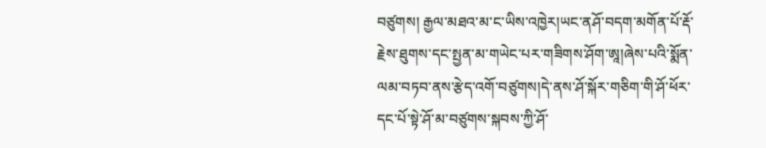བཙུགས། རྒྱལ་མཐའ་མ་ང་ཡིས་འཁྱེར།ཡང་ནཤོ་བདག་མགོན་པོ་རྡོ་རྗེས་ཐུགས་དང་སྤྱན་མ་གཡེང་པར་གཟིགས་ཤོག་ཨཱ།ཞེས་པའི་སྨོན་ལམ་བཏབ་ནས་རྩེད་འགོ་བཙུགས།དེ་ནས་ཤོ་སྐོར་གཅིག་གི་ཤོ་ཕོར་དང་པོ་སྟེ་ཤོ་མ་བཙུགས་སྐབས་ཀྱི་ཤོ་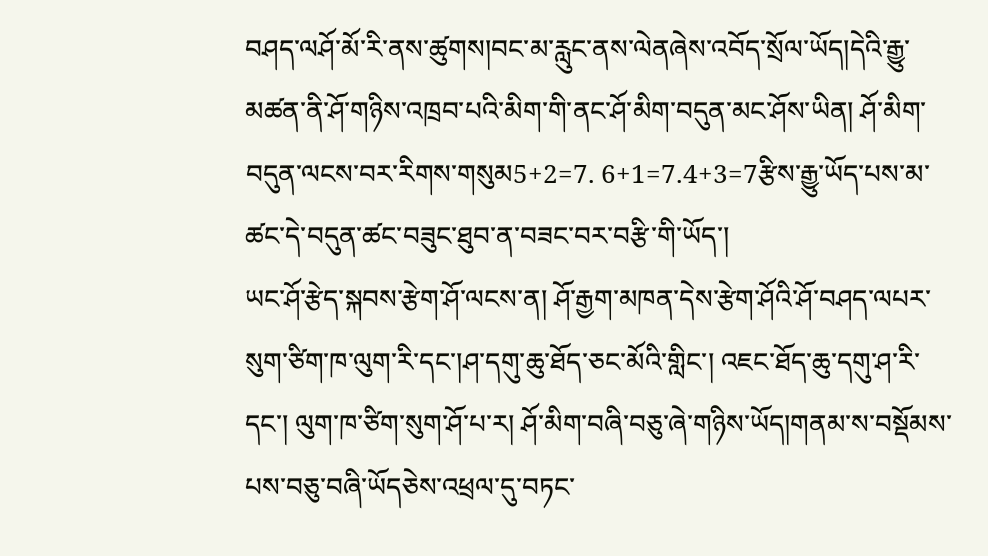བཤད་ལཤོ་མོ་རི་ནས་ཚུགས།བང་མ་རླུང་ནས་ལེནཞེས་འབོད་སྲོལ་ཡོད།དེའི་རྒྱུ་མཚན་ནི་ཤོ་གཉིས་འཁྲབ་པའི་མིག་གི་ནང་ཤོ་མིག་བདུན་མང་ཤོས་ཡིན། ཤོ་མིག་བདུན་ལངས་བར་རིགས་གསུམ5+2=7. 6+1=7.4+3=7རྩིས་རྒྱུ་ཡོད་པས་མ་ཚང་དེ་བདུན་ཚང་བཟུང་ཐུབ་ན་བཟང་བར་བརྩི་གི་ཡོད་།
ཡང་ཤོ་རྩེད་སྐབས་རྩེག་ཤོ་ལངས་ན། ཤོ་རྒྱག་མཁན་དེས་རྩེག་ཤོའི་ཤོ་བཤད་ལཔར་སུག་ཙིག་ཁ་ལུག་རི་དང་།ཤ་དགུ་ཆུ་ཐོད་ཅང་མོའི་གླིང་། འཇང་ཐོད་ཆུ་དགུ་ཤ་རི་དང་། ལུག་ཁ་ཙིག་སུག་ཤོ་པ་ར། ཤོ་མིག་བཞི་བཅུ་ཞེ་གཉིས་ཡོད།གནམ་ས་བསྡོམས་པས་བཅུ་བཞི་ཡོདཅེས་འཕྲལ་དུ་བཏང་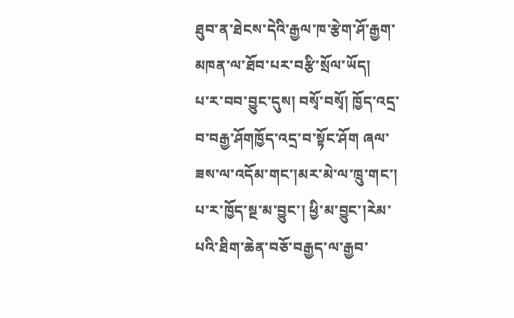ཐུབ་ན་ཐེངས་དེའི་རྒྱལ་ཁ་རྩེག་ཤོ་རྒྱག་མཁན་ལ་ཐོབ་པར་བརྩི་སྲོལ་ཡོད།
པ་ར་བབ་བྱུང་དུས། བསྭོ་བསྭོ། ཁྱོད་འདྲ་བ་བརྒྱ་ཤོགཁྱོད་འདྲ་བ་སྟོང་ཤོག ཞལ་ཟས་ལ་འདོམ་གང་།མར་མེ་ལ་ཁྲུ་གང་། པ་ར་ཁྱོད་སྔ་མ་བྱུང་། ཕྱི་མ་བྱུང་།རེམ་པའི་ཐིག་ཆེན་བཅོ་བརྒྱད་ལ་རྒྱབ་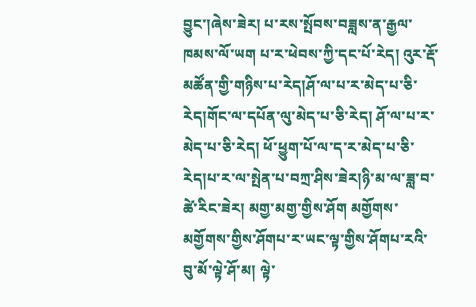བྱུང་།ཞེས་ཟེར། པ་རས་སྤོབས་བཟླས་ན་རྒྱལ་ཁམས་ལོ་ཡག པ་ར་ཕེབས་ཀྱི་དང་པོ་རེད། འུར་རྡོ་མཚོན་གྱི་གཉིས་པ་རེད།ཤོ་ལ་པ་ར་མེད་པ་ཅི་རེད།གོང་ལ་དཔོན་ལུ་མེད་པ་ཅི་རེད། ཤོ་ལ་པ་ར་མེད་པ་ཅི་རེད། ཕོ་ཕྱུག་པོ་ལ་ད་ར་མེད་པ་ཅི་རེད།པ་ར་ལ་སྤེན་པ་བཀྲ་ཤིས་ཟེར།ཉི་མ་ལ་ཟླ་བ་ཚེ་རིང་ཟེར། མགྱ་མགྱ་གྱིས་ཤོག མགྱོགས་མགྱོགས་གྱིས་ཤོགཔ་ར་ཡང་ལྟ་གྱིས་ཤོགཔ་རའི་བུ་མོ་ལྟེ་ཤོ་མ། ལྟེ་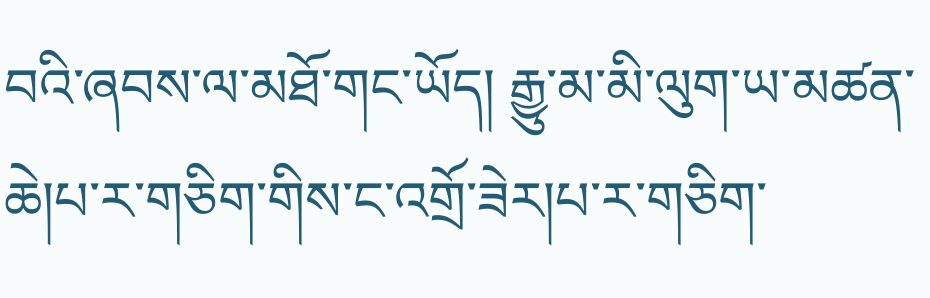བའི་ཞབས་ལ་མཐོ་གང་ཡོད། རྒྱུ་མ་མི་ལུག་ཡ་མཚན་ཆེ།པ་ར་གཅིག་གིས་ང་འགྲོ་ཟེར།པ་ར་གཅིག་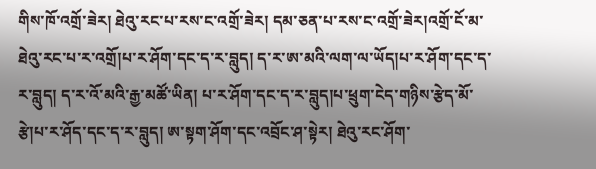གིས་ཁོ་འགྲོ་ཟེར། ཐེའུ་རང་པ་རས་ང་འགྲོ་ཟེར། དམ་ཅན་པ་རས་ང་འགྲོ་ཟེར།འགྲོ་ངོ་མ་ཐེའུ་རང་པ་ར་འགྲོ།པ་ར་ཤོག་དང་ད་ར་བླུད། ད་ར་ཨ་མའི་ལག་ལ་ཡོད།པ་ར་ཤོག་དང་ད་ར་བླུད། ད་ར་འོ་མའི་རྒྱ་མཚོ་ཡིན། པ་ར་ཤོག་དང་ད་ར་བླུད།པ་ཕྲུག་ངེད་གཉིས་རྩེད་མོ་རྩེ།པ་ར་ཤོད་དང་ད་ར་བླུད། ཨ་སྟག་ཤོག་དང་འབྲོང་ཤ་སྟེར། ཐེའུ་རང་ཤོག་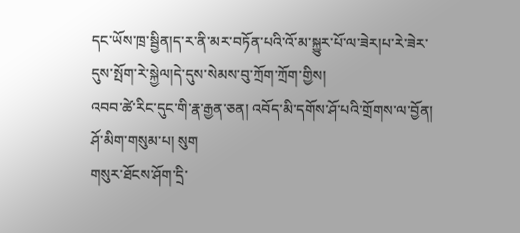དང་ཡོས་ཁྲ་སྦྱིན།ད་ར་ནི་མར་བཏོན་པའི་འོ་མ་སྐྱུར་པོ་ལ་ཟེར།པ་རེ་ཟེར་དུས་སྤོག་རེ་སྐྱེལ།དེ་དུས་སེམས་བུ་ཀྲོག་ཀྲོག་གྱིས།
འབབ་ཚེ་རིང་དུང་གི་རྣ་རྒྱན་ཅན། འབོད་མི་དགོས་ཤོ་པའི་གྲོགས་ལ་བྱོན།
ཤོ་མིག་གསུམ་པ། སུག
གསུར་ཐོངས་ཤོག་དྲི་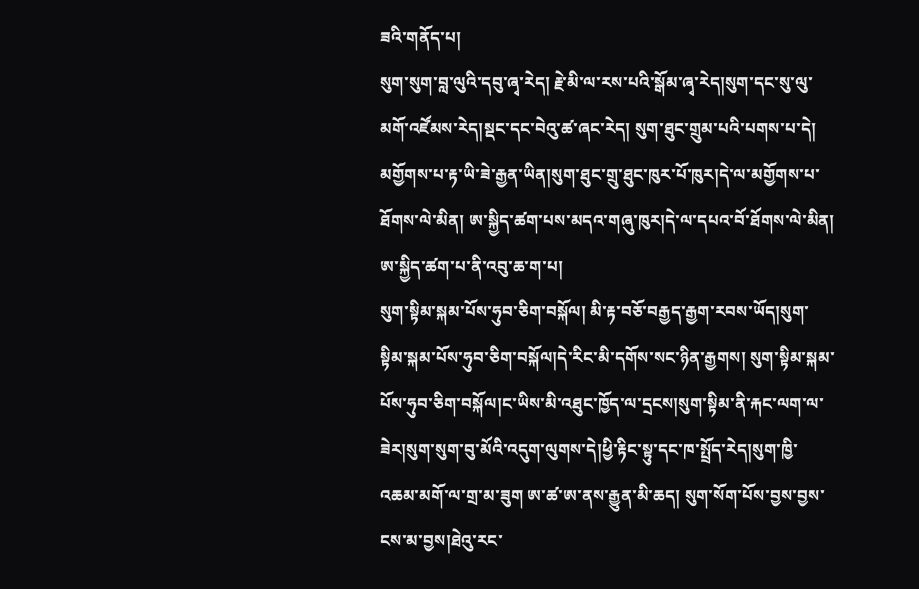ཟའི་གནོད་པ།
སུག་སུག་བླ་ལུའི་དབུ་ཞྭ་རེད། རྗེ་མི་ལ་རས་པའི་སྒོམ་ཞྭ་རེད།སུག་དང་སུ་ལུ་མགོ་འཛོམས་རེད།སྡང་དང་བེའུ་ཚ་ཞང་རེད། སུག་ཐུང་གྲུམ་པའི་པགས་པ་དེ། མགྱོགས་པ་རྟ་ཡི་ཟེ་རྒྱན་ཡིན།སུག་ཐུང་གྲུ་ཐུང་ཁུར་པོ་ཁུར།དེ་ལ་མགྱོགས་པ་ཐོགས་ལེ་མིན། ཨ་སྐྱིད་ཚག་པས་མདའ་གཞུ་ཁུར།དེ་ལ་དཔའ་བོ་ཐོགས་ལེ་མིན། ཨ་སྐྱིད་ཚག་པ་ནི་འབུ་ཆ་ག་པ།
སུག་སྟིམ་སྐམ་པོས་ཧུབ་ཅིག་བསྐོལ། མི་རྟ་བཅོ་བརྒྱད་རྒྱག་རབས་ཡོད།སུག་སྟིམ་སྐམ་པོས་ཧུབ་ཅིག་བསྐོལ།དེ་རིང་མི་དགོས་སང་ཉིན་རྒྱགས། སུག་སྟིམ་སྐམ་པོས་ཧུབ་ཅིག་བསྐོལ།ང་ཡིས་མི་འཐུང་ཁྱོད་ལ་དྲངས།སུག་སྟིམ་ནི་རྐང་ལག་ལ་ཟེར།སུག་སུག་བུ་མོའི་འདུག་ལུགས་དེ།ཕྱི་རྟིང་སྟུ་དང་ཁ་སྤྲོད་རེད།སུག་ཁྱི་འཆམ་མགོ་ལ་གྲ་མ་ཟུག ཨ་ཚ་ཨ་ནས་རྒྱུན་མི་ཆད། སུག་སོག་པོས་བྱས་བྱས་ངས་མ་བྱས།ཐེའུ་རང་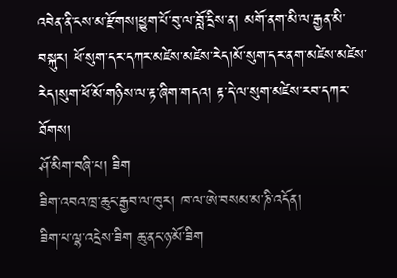འབེན་ནི་ངས་མ་རྫོགས།ཕྱུག་པོ་བུ་ལ་བློ་དྲིས་ན། མགོ་ནག་མི་ལ་རྒྱན་མི་བསྐུར། ཕོ་སུག་དར་དཀར་མཛེས་མཛེས་རེད།མོ་སུག་དར་ནག་མཛེས་མཛེས་རེད།སུག་ཕོ་མོ་གཉིས་ལ་རྟ་ཞིག་གདའ། རྟ་དེ་ལ་སུག་མཛེས་རབ་དཀར་ཐོགས།
ཤོ་མིག་བཞི་པ། ཟིག
ཟིག་འབའ་ཁྲ་ཆུང་རྒྱབ་ལ་ཁུར། ཁ་ལ་ཨེ་བསམ་མ་ཎི་འདོན།
ཟིག་པ་ལྷ་འདྲེས་ཟིག ཆུ་ནང་ཉ་མོ་ཟིག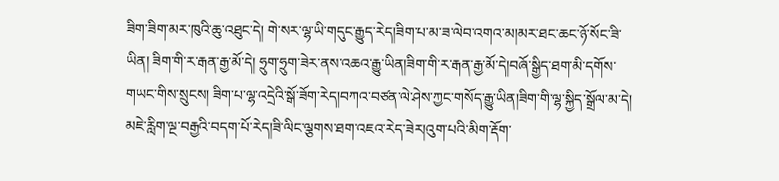ཟིག་ཟིག་མར་ཁུའི་ཆུ་འཐུང་དེ། གེ་སར་ལྷ་ཡི་གདུང་རྒྱུད་རེད།ཟིག་པ་མ་ཟ་ལེབ་འགའ་མ།མར་ཐང་ཆང་ཉོ་སོང་ཟི་ཡིན། ཟིག་གི་ར་རྒན་རྒྱ་མོ་དེ། ཧྲུག་ཧྲུག་ཟེར་ནས་འཆའ་རྒྱུ་ཡིན།ཟིག་གི་ར་རྒན་རྒྱ་མོ་དེ།བཞོ་སྒྱིད་ཐག་མི་དགོས་གཡང་གིས་སྲུངས། ཟིག་པ་ལྷ་འདྲེའི་སྒོ་ཟོག་རེད།བཀའ་བཙན་ལེ་ཤེས་ཀྱང་གསོད་རྒྱུ་ཡིན།ཟིག་གི་ལྷ་སྐྱིད་སྒྲོལ་མ་དེ། མཇེ་རླིག་ལྔ་བརྒྱའི་བདག་པོ་རེད།ཟི་ལིང་ལྕགས་ཐག་འཇའ་རེད་ཟེར།འུག་པའི་མིག་རྡོག་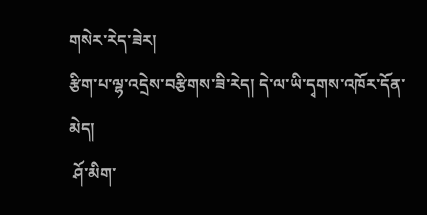གསེར་རེད་ཟེར།
རྩིག་པ་ལྷ་འདྲེས་བརྩིགས་ཟི་རེད། དེ་ལ་ཡི་དྭགས་འཁོར་དོན་མེད།
 ཤོ་མིག་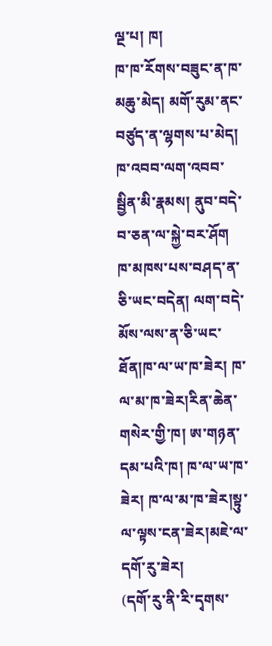ལྔ་པ། ཁ།
ཁ་ཁ་རོགས་བཟུང་ན་ཁ་མཆུ་མེད། མགོ་རུམ་ནང་བཙུད་ན་ལྷགས་པ་མེད།
ཁ་འབབ་ལག་འབབ་སྦྱིན་མི་རྣམས། ནུབ་བདེ་བ་ཅན་ལ་སྐྱེ་བར་ཤོག
ཁ་མཁས་པས་བཤད་ན་ཅི་ཡང་བདེན། ལག་བདེ་མོས་ལས་ན་ཅི་ཡང་ཐོན།ཁ་ལ་ཡ་ཁ་ཟེར། ཁ་ལ་མ་ཁ་ཟེར།རིན་ཆེན་གསེར་གྱི་ཁ། ཨ་གཉན་དམ་པའི་ཁ། ཁ་ལ་ཡ་ཁ་ཟེར། ཁ་ལ་མ་ཁ་ཟེར།སྟུ་ལ་ལྟས་ངན་ཟེར།མཇེ་ལ་དགོ་རུ་ཟེར།
(དགོ་རུ་ནི་རི་དྭགས་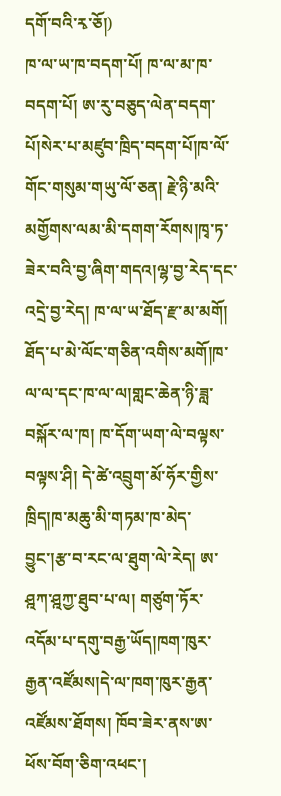དགོ་བའི་རྭ་ཅོ།)
ཁ་ལ་ཡ་ཁ་བདག་པོ། ཁ་ལ་མ་ཁ་བདག་པོ། ཨ་རུ་བཅུད་ལེན་བདག་པོ།སེར་པ་མཛུབ་ཁྲིད་བདག་པོ།ཁ་ལོ་གོང་གསུམ་གཡུ་ལོ་ཅན། རྗེ་ཉི་མའི་མགྱོགས་ལམ་མི་དགག་རོགས།ཁྭ་ཏ་ཟེར་བའི་བྱ་ཞིག་གདའ།ལྷ་བྱ་རེད་དང་འདྲེ་བྱ་རེད། ཁ་ལ་ཡ་ཐོད་རྫ་མ་མགོ། ཐོད་པ་མེ་ལོང་གཅིན་འགིས་མགོ།ཁ་ལ་ལ་དང་ཁ་ལ་ལ།གླང་ཆེན་ཉི་ཟླ་བསྐོར་ལ་ཁ། ཁ་དོག་ཡག་ལེ་བལྟས་བལྟས་ཤི། དེ་ཚེ་འབྲུག་མོ་ཧོར་གྱིས་ཁྲིད།ཁ་མཆུ་མི་གཏམ་ཁ་མེད་བྱུང་།རྩ་བ་རང་ལ་ཐུག་ལེ་རེད། ཨ་ཤྰཀ་ཤྰཀྱ་ཐུབ་པ་ལ། གཙུག་ཏོར་འདོམ་པ་དགུ་བརྒྱ་ཡོད།ཁག་ཁུར་རྒྱན་འཛོམས།དེ་ལ་ཁག་ཁུར་རྒྱན་འཛོམས་ཐོགས། ཁོབ་ཟེར་ནས་ཨ་ཕོས་བོག་ཅིག་འཕང་།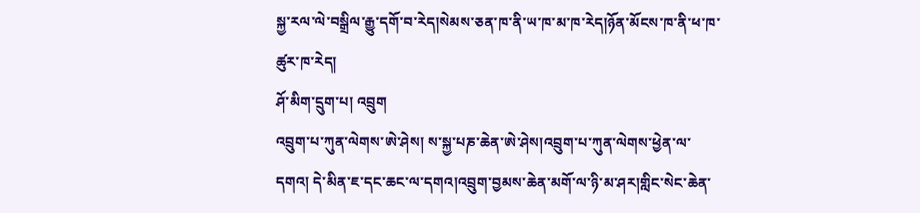སྐྱ་རལ་ལེ་བསྒྲིལ་རྒྱུ་དགོ་བ་རེད།སེམས་ཅན་ཁ་ནི་ཡ་ཁ་མ་ཁ་རེད།ཉོན་མོངས་ཁ་ནི་ཕ་ཁ་ཚུར་ཁ་རེད།
ཤོ་མིག་དྲུག་པ། འབྲུག
འབྲུག་པ་ཀུན་ལེགས་ཨེ་ཤེས། ས་སྐྱ་པཎ་ཆེན་ཨེ་ཤེས།འབྲུག་པ་ཀུན་ལེགས་ཕྱེན་ལ་དགའ། དེ་མིན་ཇ་དང་ཆང་ལ་དགའ།འབྲུག་བྱམས་ཆེན་མགོ་ལ་ཉི་མ་ཤར།གླིང་སེང་ཆེན་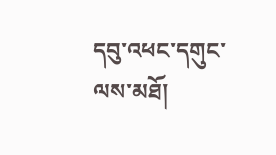དབུ་འཕང་དགུང་ལས་མཐོ།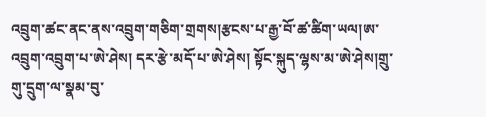འབྲུག་ཚང་ནང་ནས་འབྲུག་གཅིག་གྲགས།རྩངས་པ་རྒྱ་བོ་ཚ་ཚིག་ཡལ།ཨ་འབྲུག་འབྲུག་པ་ཨེ་ཤེས། དར་རྩེ་མདོ་པ་ཨེ་ཤེས། སྟོང་སྐུད་ལྷས་མ་ཨེ་ཤེས།གྲུ་གུ་དྲུག་ལ་སྣམ་བུ་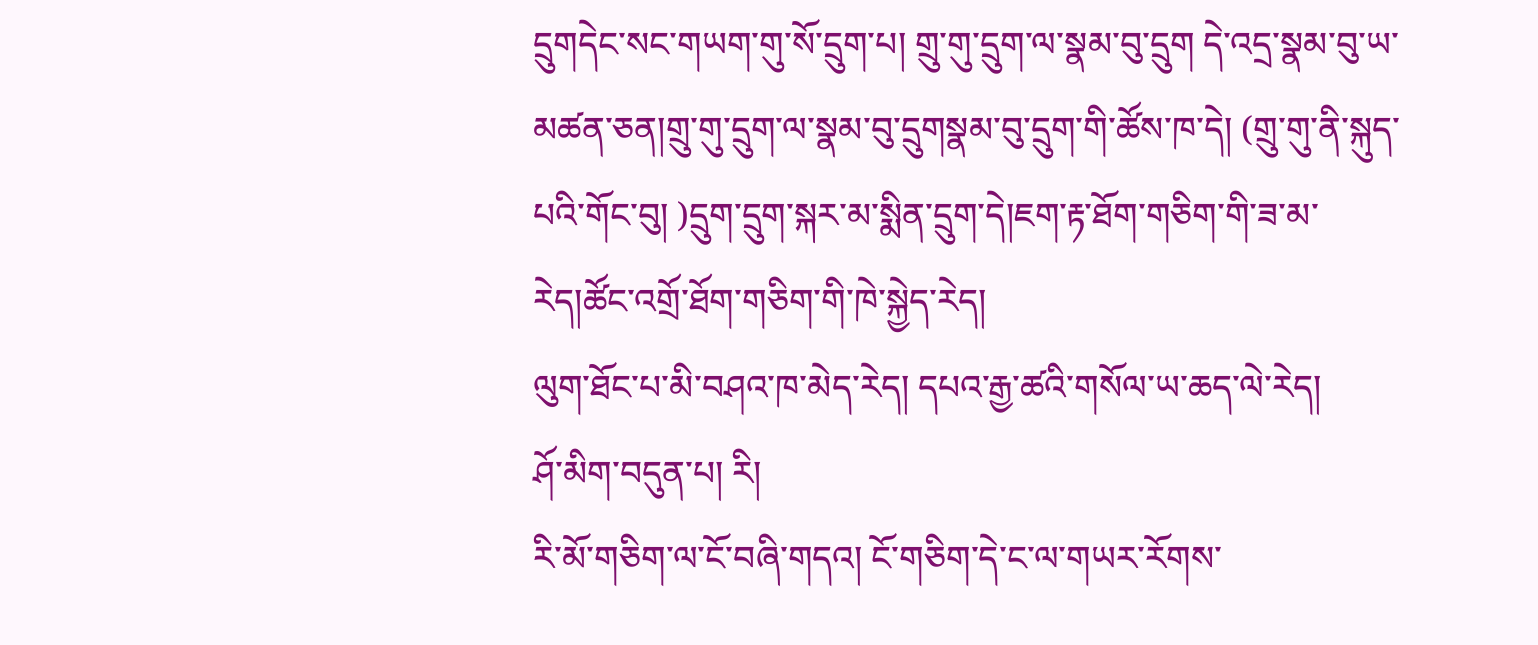དྲུགདེང་སང་གཡག་གུ་སོ་དྲུག་པ། གྲུ་གུ་དྲུག་ལ་སྣམ་བུ་དྲུག དེ་འདྲ་སྣམ་བུ་ཡ་མཚན་ཅན།གྲུ་གུ་དྲུག་ལ་སྣམ་བུ་དྲུགསྣམ་བུ་དྲུག་གི་ཚོས་ཁ་དེ། (གྲུ་གུ་ནི་སྐུད་པའི་གོང་བུ། )དྲུག་དྲུག་སྐར་མ་སྨིན་དྲུག་དེ།ཇག་རྟ་ཐོག་གཅིག་གི་ཟ་མ་རེད།ཚོང་འགྲོ་ཐོག་གཅིག་གི་ཁེ་སྐྱེད་རེད།
ལུག་ཐོང་པ་མི་བཤའ་ཁ་མེད་རེད། དཔའ་རྒྱ་ཚའི་གསོལ་ཡ་ཆད་ལེ་རེད།
ཤོ་མིག་བདུན་པ། རི།
རི་མོ་གཅིག་ལ་ངོ་བཞི་གདའ། ངོ་གཅིག་དེ་ང་ལ་གཡར་རོགས་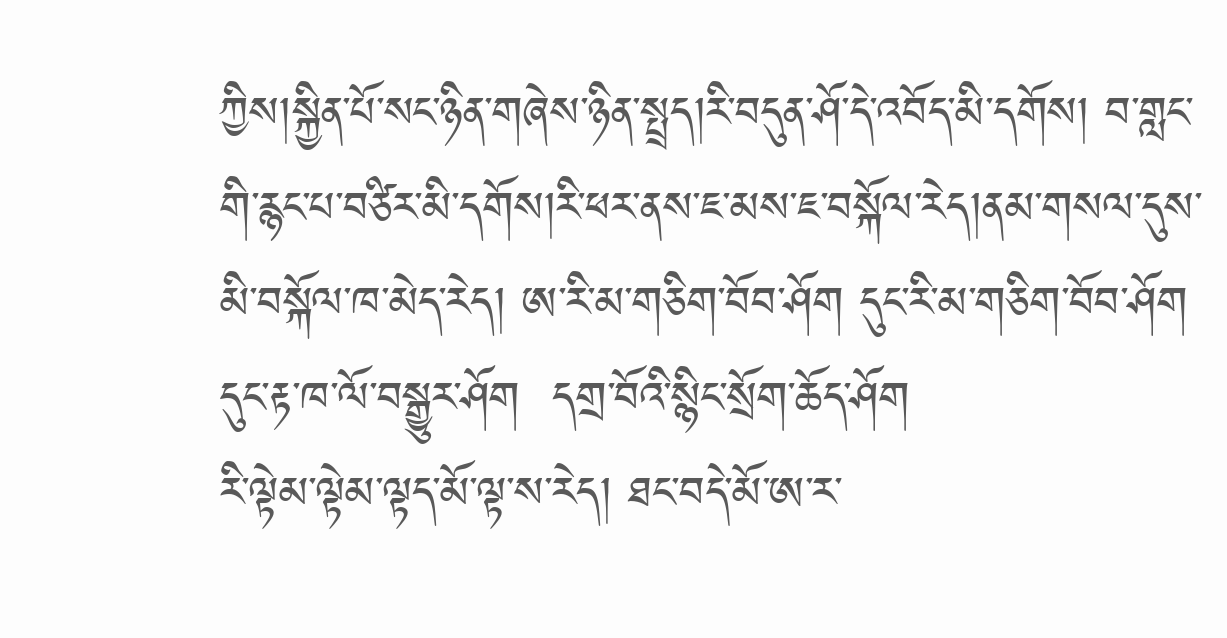ཀྱིས།སྐྱིན་པོ་སང་ཉིན་གཞེས་ཉིན་སྤྲད།རི་བདུན་ཤོ་དེ་འབོད་མི་དགོས། བ་གླང་གི་རྙང་པ་བཙིར་མི་དགོས།རི་ཕར་ནས་ཇ་མས་ཇ་བསྐོལ་རེད།ནམ་གསལ་དུས་མི་བསྐོལ་ཁ་མེད་རེད། ཨ་རི་མ་གཅིག་བོབ་ཤོག དུང་རི་མ་གཅིག་བོབ་ཤོག  དུང་རྟ་ཁ་ལོ་བསྒྱུར་ཤོག  དགྲ་བོའི་སྙིང་སྲོག་ཆོད་ཤོག
རི་ལྟེམ་ལྟེམ་ལྟད་མོ་ལྟ་ས་རེད། ཐང་བདེ་མོ་ཨ་ར་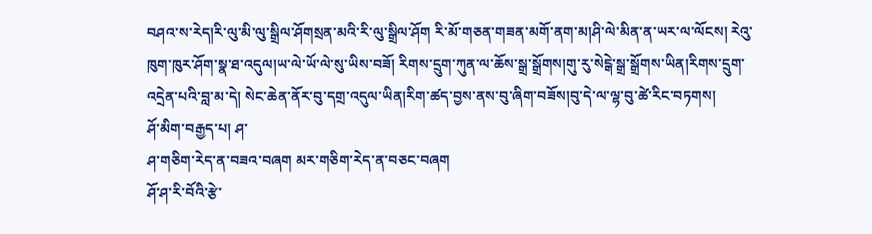བཤའ་ས་རེད།རི་ལུ་མི་ལུ་སྒྲིལ་ཤོགསྲན་མའི་རི་ལུ་སྒྲིལ་ཤོག རི་མོ་གཅན་གཟན་མགོ་ནག་མ།ཤི་ལེ་མིན་ན་ཡར་ལ་ལོངས། རེའུ་ཁུག་ཁུར་ཤོག་སྣ་ཐ་འདུལ།ཡ་ལེ་ཡོ་ལེ་སུ་ཡིས་བཟོ། རིགས་དྲུག་ཀུན་ལ་ཆོས་སྒྲ་སྒྲོགས།གུ་རུ་སེངྒེ་སྒྲ་སྒྲོགས་ཡིན།རིགས་དྲུག་འདྲེན་པའི་བླ་མ་དེ། སེང་ཆེན་ནོར་བུ་དགྲ་འདུལ་ཡིན།རིག་ཚད་བྱས་ནས་བུ་ཞིག་བཟོས།བུ་དེ་ལ་ལྷ་བུ་ཚེ་རིང་བཏགས།
ཤོ་མིག་བརྒྱད་པ། ཤ་
ཤ་གཅིག་རེད་ན་བཟའ་བཞག མར་གཅིག་རེད་ན་བཅང་བཞག
ཤོ་ཤ་རི་བོའི་རྩེ་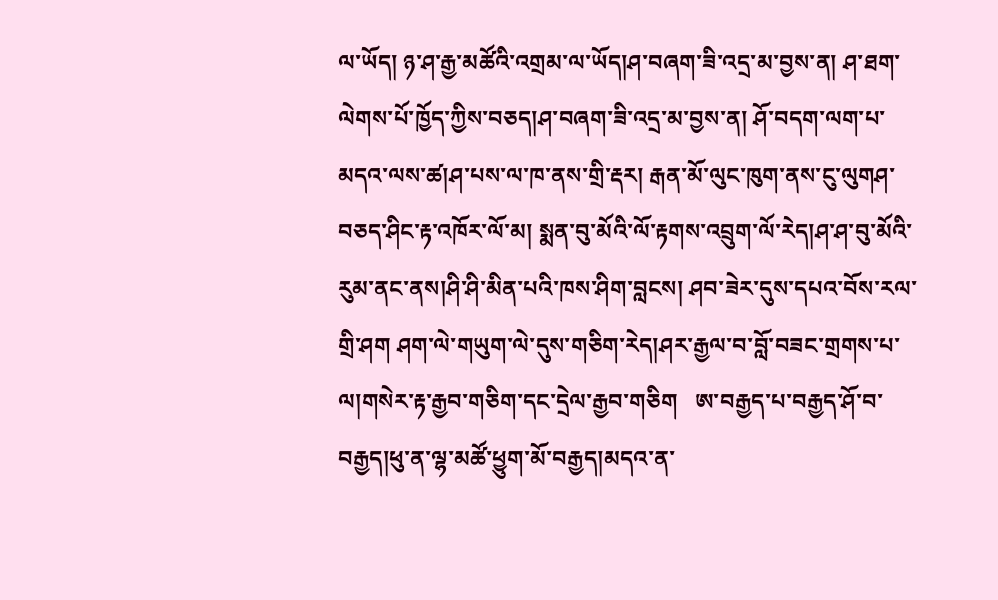ལ་ཡོད། ཉ་ཤ་རྒྱ་མཚོའི་འགྲམ་ལ་ཡོད།ཤ་བཞག་ཟི་འདྲ་མ་བྱས་ན། ཤ་ཐག་ལེགས་པོ་ཁྱོད་ཀྱིས་བཅད།ཤ་བཞག་ཟི་འདྲ་མ་བྱས་ན། ཤོ་བདག་ལག་པ་མདའ་ལས་ཚ།ཤ་པས་ལ་ཁ་ནས་གྲི་རྡར། རྒན་མོ་ལུང་ཁུག་ནས་ངུ་ལུགཤ་བཅད་ཤིང་རྟ་འཁོར་ལོ་མ། སྨན་བུ་མོའི་ལོ་རྟགས་འབྲུག་ལོ་རེད།ཤ་ཤ་བུ་མོའི་རུམ་ནང་ནས།ཤི་ཤི་མིན་པའི་ཁས་ཤིག་བླངས། ཤབ་ཟེར་དུས་དཔའ་བོས་རལ་གྲི་ཤག ཤག་ལེ་གཡུག་ལེ་དུས་གཅིག་རེད།ཤར་རྒྱལ་བ་བློ་བཟང་གྲགས་པ་ལ།གསེར་རྟ་རྒྱབ་གཅིག་དང་དྲེལ་རྒྱབ་གཅིག   ཨ་བརྒྱད་པ་བརྒྱད་ཤོ་བ་བརྒྱད།ཕུ་ན་ལྷ་མཚོ་ཕྱུག་མོ་བརྒྱད།མདའ་ན་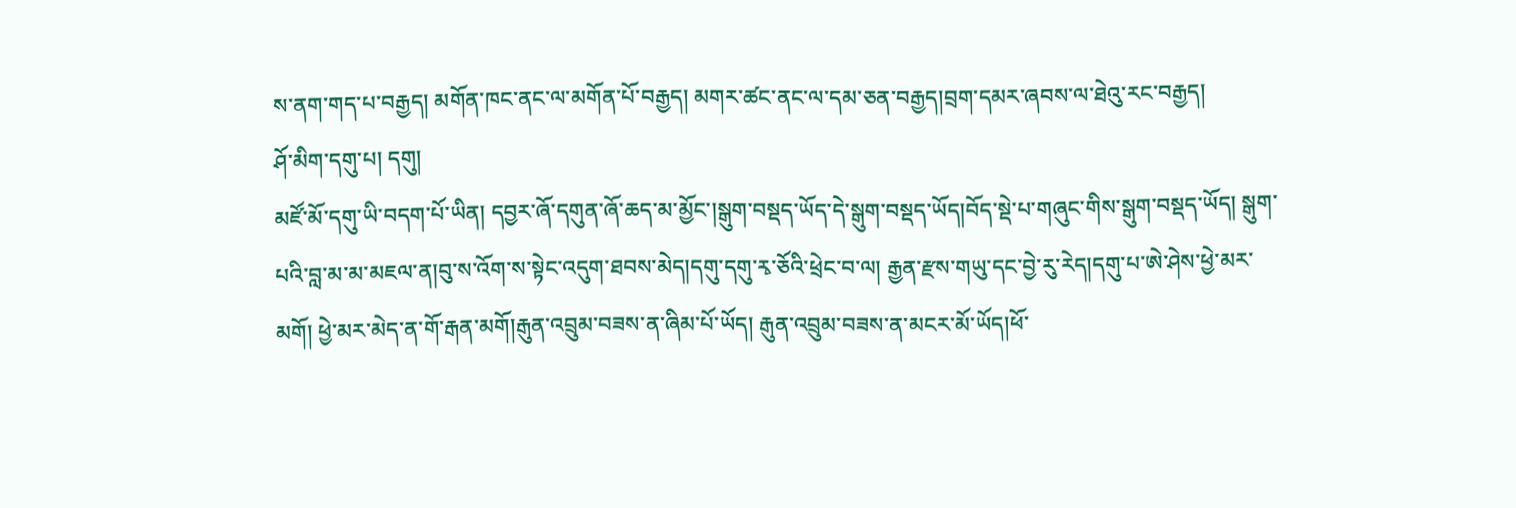ས་ནག་གད་པ་བརྒྱད། མགོན་ཁང་ནང་ལ་མགོན་པོ་བརྒྱད། མགར་ཚང་ནང་ལ་དམ་ཅན་བརྒྱད།བྲག་དམར་ཞབས་ལ་ཐེའུ་རང་བརྒྱད།
ཤོ་མིག་དགུ་པ། དགུ།
མཛོ་མོ་དགུ་ཡི་བདག་པོ་ཡིན། དབྱར་ཞོ་དགུན་ཞོ་ཆད་མ་མྱོང་།སྒུག་བསྡད་ཡོད་དེ་སྒུག་བསྡད་ཡོད།བོད་སྡེ་པ་གཞུང་གིས་སྒུག་བསྡད་ཡོད། སྒུག་པའི་བླ་མ་མ་མཇལ་ན།བུ་ས་འོག་ས་སྟེང་འདུག་ཐབས་མེད།དགུ་དགུ་རྭ་ཅོའི་ཕྲེང་བ་ལ། རྒྱན་རྫས་གཡུ་དང་བྱེ་རུ་རེད།དགུ་པ་ཨེ་ཤེས་ཕྱེ་མར་མགོ། ཕྱེ་མར་མེད་ན་གོ་རྒན་མགོ།རྒུན་འབྲུམ་བཟས་ན་ཞིམ་པོ་ཡོད། རྒུན་འབྲུམ་བཟས་ན་མངར་མོ་ཡོད།ཕོ་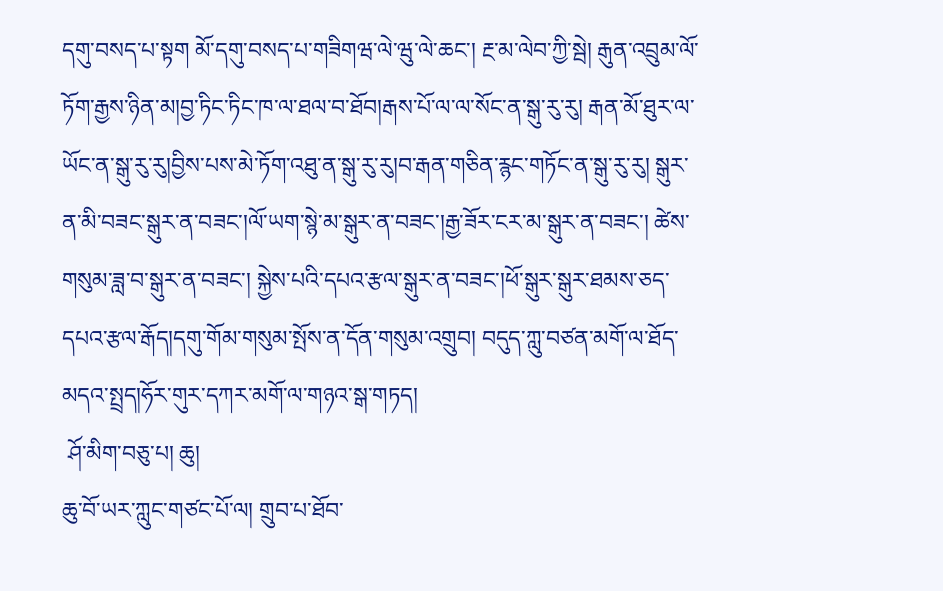དགུ་བསད་པ་སྟག མོ་དགུ་བསད་པ་གཟིགཝ་ལེ་ཝུ་ལེ་ཆང་། རྔ་མ་ལེབ་ཀྱི་སྦེ། རྒུན་འབྲུམ་ལོ་ཏོག་རྒྱས་ཉིན་མ།བྱ་ཏིང་ཏིང་ཁ་ལ་ཐལ་བ་ཐོབ།རྒས་པོ་ལ་ལ་སོང་ན་སྒུ་རུ་རུ། རྒན་མོ་ཐུར་ལ་ཡོང་ན་སྒུ་རུ་རུ།བྱིས་པས་མེ་ཏོག་འཐུ་ན་སྒུ་རུ་རུ།བ་རྒན་གཅིན་རྙང་གཏོང་ན་སྒུ་རུ་རུ། སྒུར་ན་མི་བཟང་སྒུར་ན་བཟང་།ལོ་ཡག་སྙེ་མ་སྒུར་ན་བཟང་།རྒྱ་ཟོར་ངར་མ་སྒུར་ན་བཟང་། ཚེས་གསུམ་ཟླ་བ་སྒུར་ན་བཟང་། སྐྱེས་པའི་དཔའ་རྩལ་སྒུར་ན་བཟང་།ཕོ་སྒུར་སྒུར་ཐམས་ཅད་དཔའ་རྩལ་རྒོད།དགུ་གོམ་གསུམ་སྤོས་ན་དོན་གསུམ་འགྲུབ། བདུད་ཀླུ་བཙན་མགོ་ལ་ཐོད་མདའ་སྤྲད།ཧོར་གུར་དཀར་མགོ་ལ་གཉའ་སྒ་གཏད།
 ཤོ་མིག་བཅུ་པ། ཆུ།
ཆུ་བོ་ཡར་ཀླུང་གཙང་པོ་ལ། གྲུབ་པ་ཐོབ་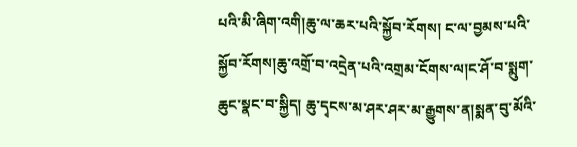པའི་མི་ཞིག་འགི།ཆུ་ལ་ཆར་པའི་སྐྱོབ་རོགས། ང་ལ་བྱམས་པའི་སྐྱོབ་རོགས།ཆུ་འགྲོ་བ་འདྲེན་པའི་འགྲམ་ངོགས་ལ།ང་ཤོ་བ་སྨུག་ཆུང་སྣང་བ་སྐྱིད། ཆུ་དྭངས་མ་ཤར་ཤར་མ་རྒྱུགས་ན།སྨན་བུ་མོའི་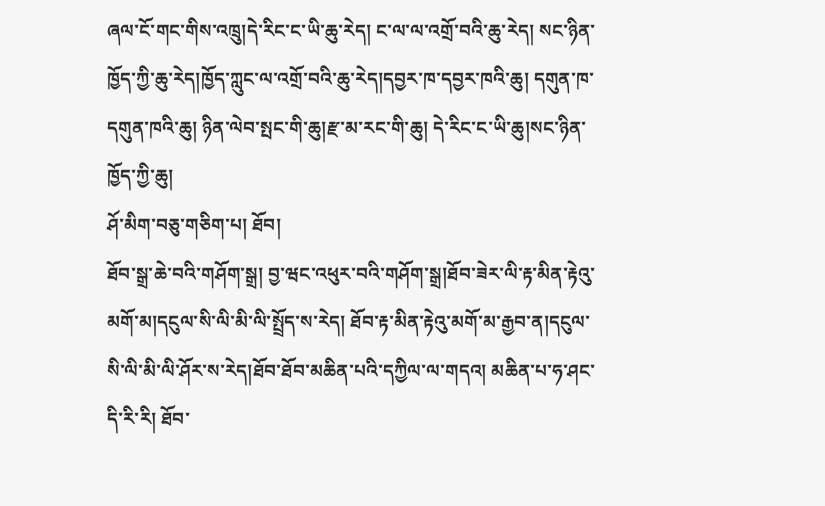ཞལ་ངོ་གང་གིས་འཁྲུ།དེ་རིང་ང་ཡི་ཆུ་རེད། ང་ལ་ལ་འགྲོ་བའི་ཆུ་རེད། སང་ཉིན་ཁྱོད་ཀྱི་ཆུ་རེད།ཁྱོད་ཀླུང་ལ་འགྲོ་བའི་ཆུ་རེད།དབྱར་ཁ་དབྱར་ཁའི་ཆུ། དགུན་ཁ་དགུན་ཁའི་ཆུ། ཉིན་ལེབ་སྤང་གི་ཆུ།རྫ་མ་རང་གི་ཆུ། དེ་རིང་ང་ཡི་ཆུ།སང་ཉིན་ཁྱོད་ཀྱི་ཆུ།
ཤོ་མིག་བཅུ་གཅིག་པ། ཐོབ།
ཐོབ་སྒྲ་ཆེ་བའི་གཤོག་སྒྲ། བྱ་ཝང་འཕུར་བའི་གཤོག་སྒྲ།ཐོབ་ཟེར་ལི་རྟ་མིན་རྟེའུ་མགོ་མ།དངུལ་སི་ལི་མི་ལི་སྤྲོད་ས་རེད། ཐོབ་རྟ་མིན་རྟེའུ་མགོ་མ་རྒྱབ་ན།དངུལ་སི་ལི་མི་ལི་ཤོར་ས་རེད།ཐོབ་ཐོབ་མཆིན་པའི་དཀྱིལ་ལ་གདའ། མཆིན་པ་ཧ་ཤང་དི་རི་རི། ཐོབ་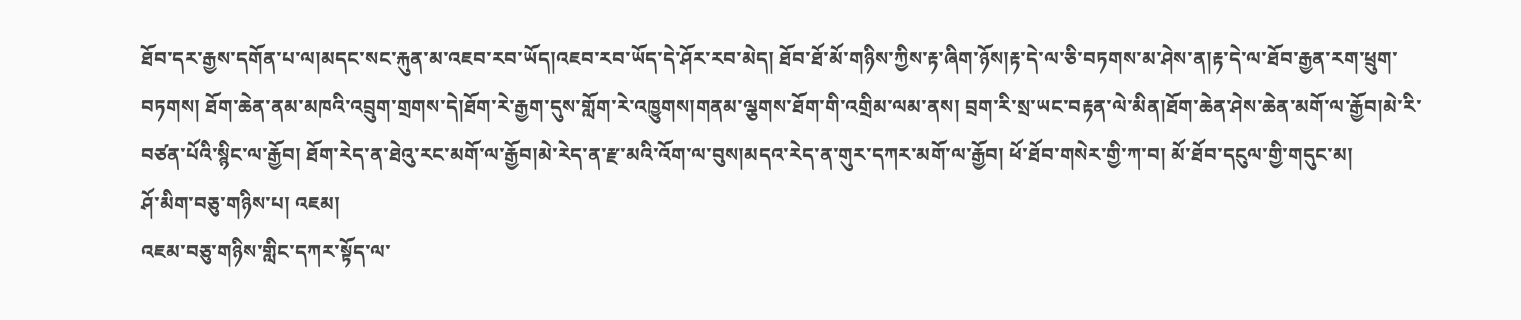ཐོབ་དར་རྒྱས་དགོན་པ་ལ།མདང་སང་རྐུན་མ་འཇབ་རབ་ཡོད།འཇབ་རབ་ཡོད་དེ་ཤོར་རབ་མེད། ཐོབ་ཐོ་མོ་གཉིས་ཀྱིས་རྟ་ཞིག་ཉོས།རྟ་དེ་ལ་ཅི་བཏགས་མ་ཤེས་ན།རྟ་དེ་ལ་ཐོབ་རྒྱན་རག་ཕྲུག་བཏགས། ཐོག་ཆེན་ནམ་མཁའི་འབྲུག་གྲགས་དེ།ཐོག་རེ་རྒྱག་དུས་གློག་རེ་འཁྱུགས།གནམ་ལྕགས་ཐོག་གི་འགྲིམ་ལམ་ནས། བྲག་རི་སྲ་ཡང་བརྟན་ལེ་མིན།ཐོག་ཆེན་ཤེས་ཆེན་མགོ་ལ་རྒྱོབ།མེ་རི་བཙན་པོའི་སྙིང་ལ་རྒྱོབ། ཐོག་རེད་ན་ཐེའུ་རང་མགོ་ལ་རྒྱོབ།མེ་རེད་ན་རྫ་མའི་འོག་ལ་བུས།མདའ་རེད་ན་གུར་དཀར་མགོ་ལ་རྒྱོབ། ཕོ་ཐོབ་གསེར་གྱི་ཀ་བ། མོ་ཐོབ་དངུལ་གྱི་གདུང་མ།
ཤོ་མིག་བཅུ་གཉིས་པ། འཇམ།
འཇམ་བཅུ་གཉིས་གླིང་དཀར་སྟོད་ལ་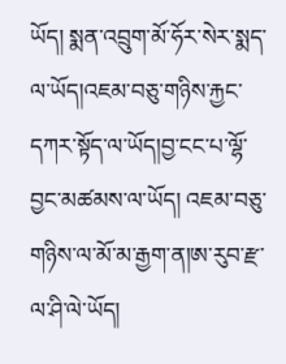ཡོད། སྨན་འབྲུག་མོ་ཧོར་སེར་སྨད་ལ་ཡོད།འཇམ་བཅུ་གཉིས་རྐྱང་དཀར་སྟོད་ལ་ཡོད།བྱ་ངང་པ་ལྷོ་བྱང་མཚམས་ལ་ཡོད། འཇམ་བཅུ་གཉིས་ལ་མོ་མ་རྒྱག་ན།ཨ་རུབ་རྫ་ལ་ཤི་ལེ་ཡོད།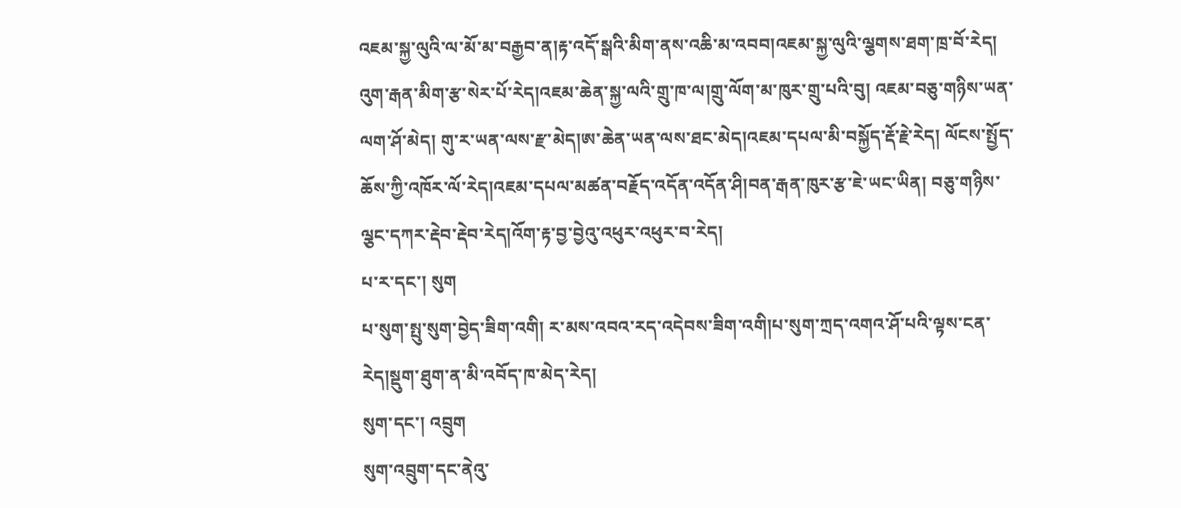འཇམ་སྐྱ་ལུའི་ལ་མོ་མ་བརྒྱབ་ན།རྟ་འདོ་སྒའི་མིག་ནས་འཆི་མ་འབབ།འཇམ་སྐྱ་ལུའི་ལྕགས་ཐག་ཁྲ་བོ་རེད། འུག་རྒན་མིག་རྩ་སེར་པོ་རེད།འཇམ་ཆེན་སྐྱ་ལའི་གྲུ་ཁ་ལ།གྲུ་ལོག་མ་ཁུར་གྲུ་པའི་བུ། འཇམ་བཅུ་གཉིས་ཡན་ལག་ཤོ་མེད། གུ་ར་ཡན་ལས་རྫ་མེད།ཨ་ཆེན་ཡན་ལས་ཐང་མེད།འཇམ་དཔལ་མི་བསྐྱོད་རྡོ་རྗེ་རེད། ལོངས་སྤྱོད་ཆོས་ཀྱི་འཁོར་ལོ་རེད།འཇམ་དཔལ་མཚན་བརྗོད་འདོན་འདོན་ཤི།བན་རྒན་ཁུར་རྩ་ཇེ་ཡང་ཡིན། བཅུ་གཉིས་ལྕང་དཀར་རྡེབ་རྡེབ་རེད།འོག་རྟ་བྱ་བྱེའུ་འཕུར་འཕུར་བ་རེད།
པ་ར་དང་། སུག
པ་སུག་སྤུ་སུག་བྱེད་ཟིག་འགི། ར་མས་འབའ་རད་འདེབས་ཟིག་འགི།པ་སུག་ཀྲད་འགའ་ཤོ་པའི་ལྟས་ངན་རེད།སྡུག་ཐུག་ན་མི་འབོད་ཁ་མེད་རེད།
སུག་དང་། འབྲུག
སུག་འབྲུག་དང་ནེའུ་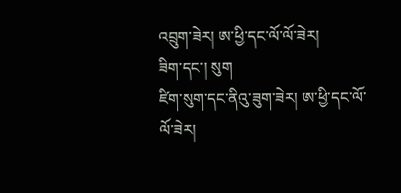འབྲུག་ཟེར། ཨ་ཕྱི་དང་ལོ་ལོ་ཟེར།
ཟིག་དང་། སུག
ཛིག་སུག་དང་ནིའུ་ཟུག་ཟེར། ཨ་ཕྱི་དང་ལོ་ལོ་ཟེར།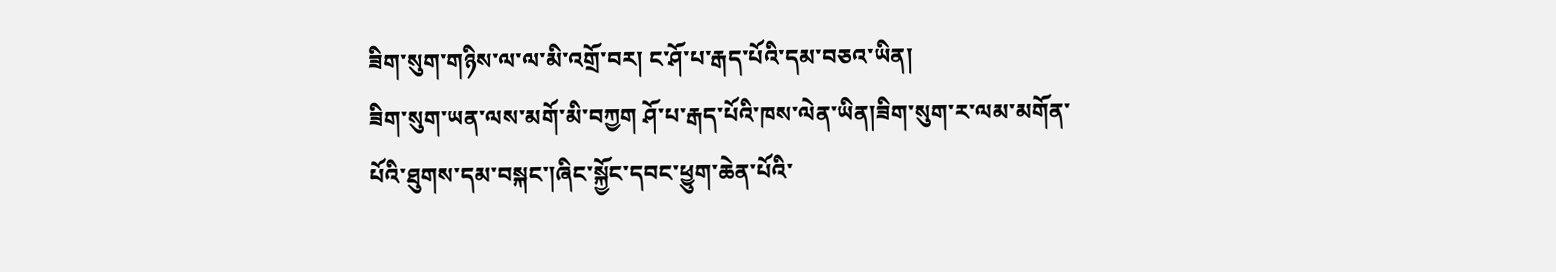ཟིག་སུག་གཉིས་ལ་ལ་མི་འགྲོ་བར། ང་ཤོ་པ་རྒད་པོའི་དམ་བཅའ་ཡིན།
ཟིག་སུག་ཡན་ལས་མགོ་མི་བཀྱག ཤོ་པ་རྒད་པོའི་ཁས་ལེན་ཡིན།ཟིག་སུག་ར་ལམ་མགོན་པོའི་ཐུགས་དམ་བསྐང་།ཞིང་སྐྱོང་དབང་ཕྱུག་ཆེན་པོའི་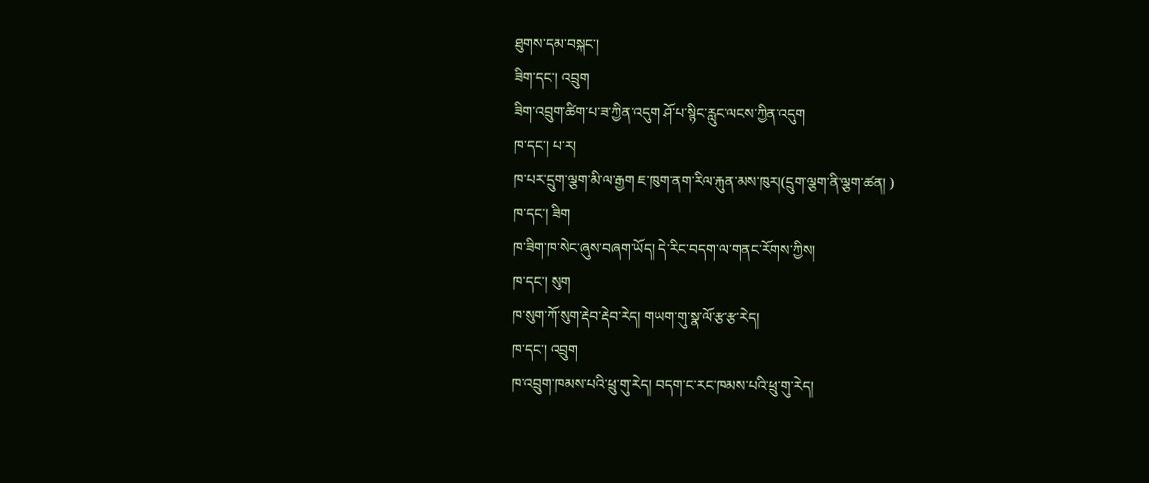ཐུགས་དམ་བསྐང་།
ཟིག་དང་། འབྲུག
ཟིག་འབྲུག་ཚིག་པ་ཟ་ཀྱིན་འདུག ཤོ་པ་སྙིང་རླུང་ལངས་ཀྱིན་འདུག
ཁ་དང་། པ་ར།
ཁ་པར་དྲུག་ལྕག་མི་ལ་རྒྱག ཇ་ཁུག་ནག་རིལ་རྐུན་མས་ཁུར།(དྲུག་ལྕག་ནི་ལྕག་ཚན། )
ཁ་དང་། ཟིག
ཁ་ཟིག་ཁ་སེང་ཞུས་བཞག་ཡོད། དེ་རིང་བདག་ལ་གནང་རོགས་ཀྱིས།
ཁ་དང་། སུག
ཁ་སུག་ཀོ་སུག་རྡེབ་རྡེབ་རེད། གཡག་གུ་སྣ་ལོ་རྩ་རྩ་རེད།
ཁ་དང་། འབྲུག
ཁ་འབྲུག་ཁམས་པའི་ཕྲུ་གུ་རེད། བདག་ང་རང་ཁམས་པའི་ཕྲུ་གུ་རེད།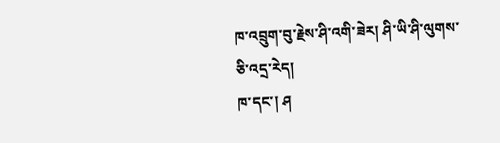ཁ་འབྲུག་བུ་རྗེས་ཤི་འགི་ཟེར། ཤི་ཡི་ཤི་ལུགས་ཅི་འདྲ་རེད།
ཁ་དང་། ཤ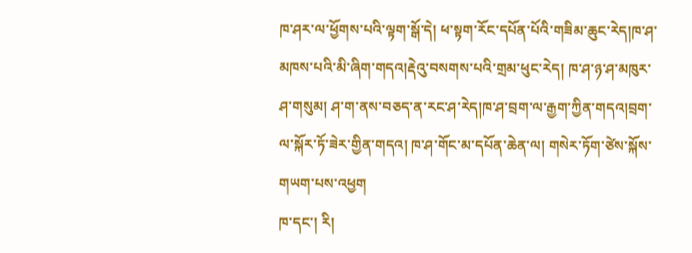ཁ་ཤར་ལ་ཕྱོགས་པའི་ལྟག་སྒོ་དེ། ཕ་སྟག་རོང་དཔོན་པོའི་གཟིམ་ཆུང་རེད།ཁ་ཤ་མཁས་པའི་མི་ཞིག་གདའ།རྡེའུ་བསགས་པའི་གྲམ་ཕུང་རེད། ཁ་ཤ་ཉ་ཤ་མཁུར་ཤ་གསུམ། ཤ་ག་ནས་བཅད་ན་རང་ཤ་རེད།ཁ་ཤ་བྲག་ལ་རྒྱག་ཀྱིན་གདའ།བྲག་ལ་སྐོར་ཏོ་ཟེར་གྱིན་གདའ། ཁ་ཤ་གོང་མ་དཔོན་ཆེན་ལ། གསེར་ཏོག་ཙེས་སྐོས་གཡག་པས་འཕྱག
ཁ་དང་། རི།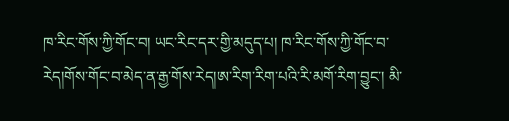ཁ་རིང་གོས་ཀྱི་གོང་བ། ཡང་རིང་དར་གྱི་མདུད་པ། ཁ་རིང་གོས་ཀྱི་གོང་བ་རེད།གོས་གོང་བ་མེད་ན་རྒྱ་གོས་རེད།ཨ་རིག་རིག་པའི་རི་མགོ་རིག་བྱུང་། མི་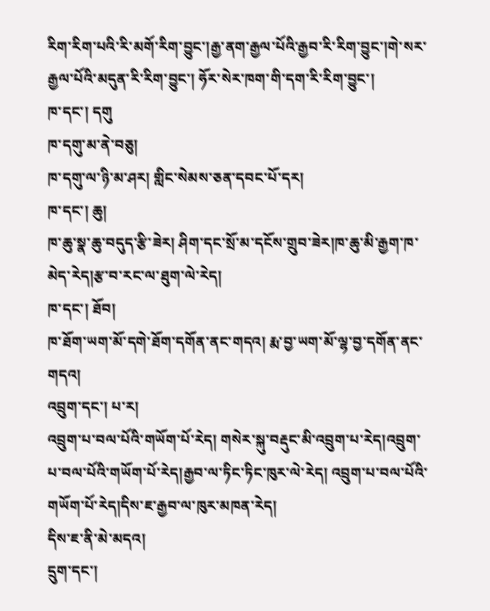རིག་རིག་པའི་རི་མགོ་རིག་བྱུང་།རྒྱ་ནག་རྒྱལ་པོའི་རྒྱབ་རི་རིག་བྱུང་།གེ་སར་རྒྱལ་པོའི་མདུན་རི་རིག་བྱུང་། ཧོར་སེར་ཁག་གི་དག་རི་རིག་བྱུང་།
ཁ་དང་། དགུ
ཁ་དགུ་མ་ནེ་བཅུ།
ཁ་དགུ་ལ་ཉི་མ་ཤར། གླིང་སེམས་ཅན་དབང་པོ་དར།
ཁ་དང་། ཆུ།
ཁ་ཆུ་སྣ་ཆུ་བདུད་རྩི་ཟེར། ཤིག་དང་སྲོ་མ་དངོས་གྲུབ་ཟེར།ཁ་ཆུ་མི་རྒྱག་ཁ་མེད་རེད།རྩ་བ་རང་ལ་ཐུག་ལེ་རེད།
ཁ་དང་། ཐོབ།
ཁ་ཐོག་ཡག་མོ་དགེ་ཐོག་དགོན་ནང་གདའ། རྨ་བྱ་ཡག་མོ་ལྷ་བྱ་དགོན་ནང་གདའ།
འབྲུག་དང་། པ་ར།
འབྲུག་པ་བལ་པོའི་གཡོག་པོ་རེད། གསེར་སྐུ་བརྡུང་མི་འབྲུག་པ་རེད།འབྲུག་པ་བལ་པོའི་གཡོག་པོ་རེད།རྒྱབ་ལ་ཏིང་ཏིང་ཁུར་ལེ་རེད། འབྲུག་པ་བལ་པོའི་གཡོག་པོ་རེད།དིས་ཇ་རྒྱབ་ལ་ཁུར་མཁན་རེད།
དིས་ཇ་ནི་མེ་མདའ།
དྲུག་དང་།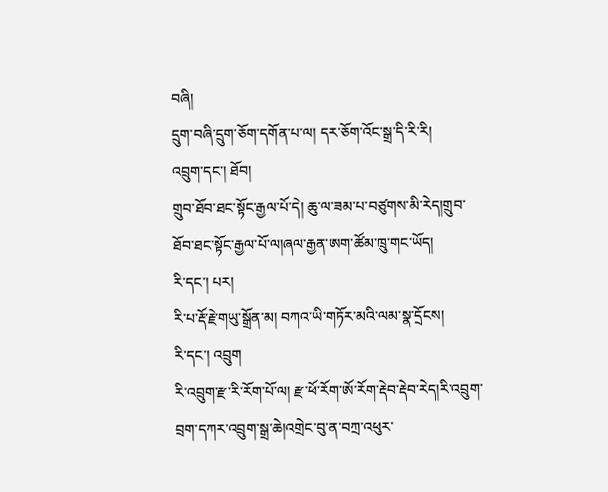བཞི།
དྲུག་བཞི་དྲུག་ཅོག་དགོན་པ་ལ། དར་ཅོག་འོང་སྒྲ་དི་རི་རི།
འབྲུག་དང་། ཐོབ།
གྲུབ་ཐོབ་ཐང་སྟོང་རྒྱལ་པོ་དེ། ཆུ་ལ་ཟམ་པ་བཙུགས་མི་རེད།གྲུབ་ཐོབ་ཐང་སྟོང་རྒྱལ་པོ་ལ།ཞལ་རྒྱན་ཨག་ཚོམ་ཁྲུ་གང་ཡོད།
རི་དང་། པར།
རི་པ་རྡོ་རྗེ་གཡུ་སྒྲོན་མ། བཀའ་ཡི་གཏོར་མའི་ལམ་སྣ་དྲོངས།
རི་དང་། འབྲུག
རི་འབྲུག་རྫ་རི་རོག་པོ་ལ། རྫ་ཕོ་རོག་ཨོ་རོག་རྡེབ་རྡེབ་རེད།རི་འབྲུག་བྲག་དཀར་འབྲུག་སྒྲ་ཆེ།འགྲེང་བུ་ན་བཀྲ་འཕུར་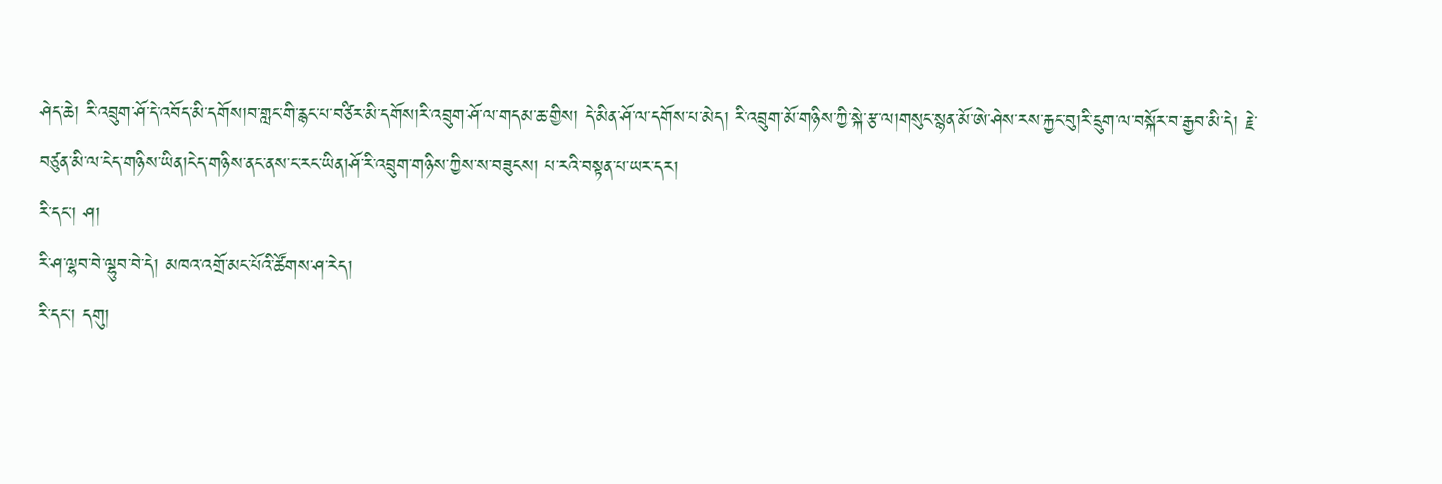ཤེད་ཆེ། རི་འབྲུག་ཤོ་དེ་འབོད་མི་དགོས།བ་གླང་གི་རྙང་པ་བཙིར་མི་དགོས།རི་འབྲུག་ཤོ་ལ་གདམ་ཆ་གྱིས། དེ་མིན་ཤོ་ལ་དགོས་པ་མེད། རི་འབྲུག་མོ་གཉིས་ཀྱི་སྐེ་རྩ་ལ།གསུང་སྙན་མོ་ཨེ་ཤེས་རས་རྐྱང་བུ།རི་དྲུག་ལ་བསྐོར་བ་རྒྱབ་མི་དེ། རྗེ་བཙུན་མི་ལ་ངེད་གཉིས་ཡིན།ངེད་གཉིས་ནང་ནས་ང་རང་ཡིན།ཤོ་རི་འབྲུག་གཉིས་ཀྱིས་ས་བཟུངས། པ་རའི་བསྟན་པ་ཡར་དར།
རི་དང་། ཤ།
རི་ཤ་ལྷབ་བེ་ལྷུབ་བེ་དེ། མཁའ་འགྲོ་མང་པོའི་ཚོགས་ཤ་རེད།
རི་དང་། དགུ།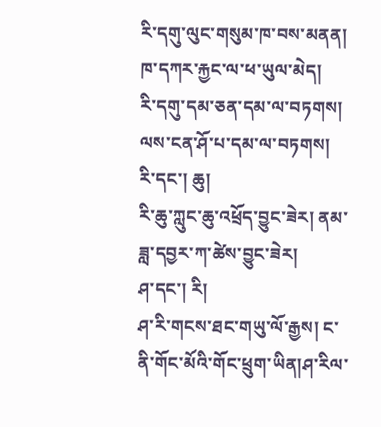རི་དགུ་ལུང་གསུམ་ཁ་བས་མནན། ཁ་དཀར་རྐྱང་ལ་ཕ་ཡུལ་མེད།
རི་དགུ་དམ་ཅན་དམ་ལ་བཏགས། ལས་ངན་ཤོ་པ་དམ་ལ་བཏགས།
རི་དང་། ཆུ།
རི་ཆུ་ཀླུང་ཆུ་འཕྲོད་བྱུང་ཟེར། ནམ་ཟླ་དབྱར་ཀ་ཚེས་བྱུང་ཟེར།
ཤ་དང་། རི།
ཤ་རི་གངས་ཐང་གཡུ་ལོ་རྒྱས། ང་ནི་གོང་མོའི་གོང་ཕྲུག་ཡིན།ཤ་རིལ་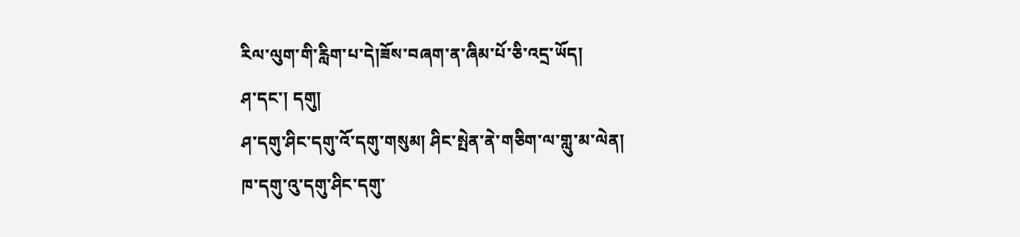རིལ་ལུག་གི་རླིག་པ་དེ།ཟོས་བཞག་ན་ཞིམ་པོ་ཅི་འདྲ་ཡོད།
ཤ་དང་། དགུ།
ཤ་དགུ་ཤིང་དགུ་འོ་དགུ་གསུམ། ཤིང་སྤེན་ནེ་གཅིག་ལ་གླུ་མ་ལེན།
ཁ་དགུ་འུ་དགུ་ཤིང་དགུ་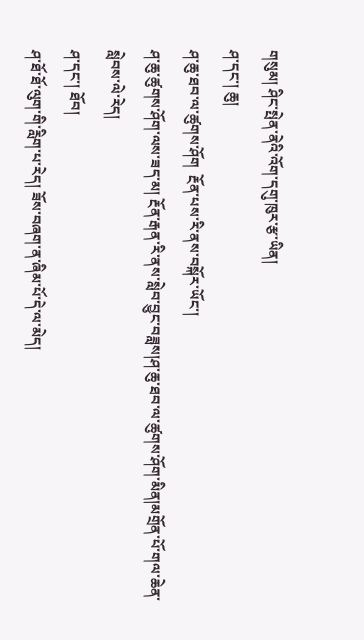གསུམ། ཤིང་སྤེན་ནེའི་འོག་དགུ་ཁུར་རྩ་ཡིན།
ཤ་དང་། ཆུ།
ཤ་ཆུ་ཐབ་ལ་ཚུགས་ཤོག  རྔོན་པས་རི་ནས་བསྐོར་ཡོང་།
ཤ་ཆུ་ཚུགས་ཤོག་ལས་ཟད་མ། རྔོན་རྒན་རི་ནས་སླེབ་བྱུང་བཟླས།ཤ་ཆུ་ཐབ་ལ་ཚུགས་ཤོག་མིན།མགྲོན་པོ་གལ་ཆེན་སླེབས་ལེ་རེད།
ཤ་དང་། ཐོབ།
ཤ་ཐོ་ཐོ་ལུག་གི་རླིག་པ་རེད། ཟོས་བཞག་ན་ཞིམ་པོ་དེ་ལ་མེད།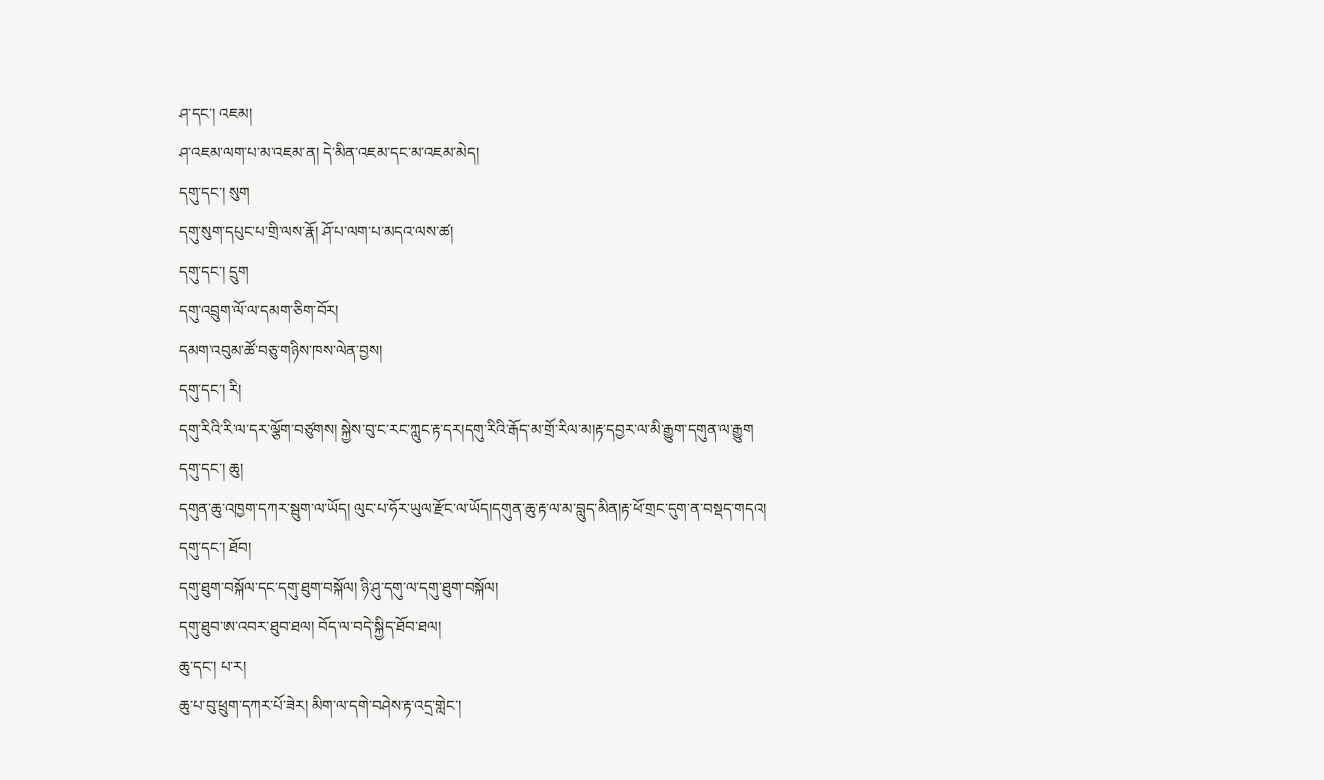ཤ་དང་། འཇམ།
ཤ་འཇམ་ལག་པ་མ་འཇམ་ན། དེ་མིན་འཇམ་དང་མ་འཇམ་མེད།
དགུ་དང་། སུག
དགུ་སུག་དཔུང་པ་གྲི་ལས་རྣོ། ཤོ་པ་ལག་པ་མདའ་ལས་ཚ།
དགུ་དང་། དྲུག
དགུ་འབྲུག་ལོ་ལ་དམག་ཅིག་བོར།
དམག་འབུམ་ཚོ་བཅུ་གཉིས་ཁས་ལེན་བྱས།
དགུ་དང་། རི།
དགུ་རིའི་རི་ལ་དར་ལྕོག་བཙུགས། སྐྱེས་བུ་ང་རང་ཀླུང་རྟ་དར།དགུ་རིའི་རྒོད་མ་གྲོ་རིལ་མ།རྟ་དབྱར་ལ་མི་རྒྱུག་དགུན་ལ་རྒྱུག
དགུ་དང་། ཆུ།
དགུན་ཆུ་འཁྱག་དཀར་སྦུག་ལ་ཡོད། ལུང་པ་ཧོར་ཡུལ་རྫོང་ལ་ཡོད།དགུན་ཆུ་རྟ་ལ་མ་བླུད་མིན།རྟ་ཕོ་གྲང་དུག་ན་བསྡད་གདའ།
དགུ་དང་། ཐོབ།
དགུ་ཐུག་བསྐོལ་དང་དགུ་ཐུག་བསྐོལ། ཉི་ཤུ་དགུ་ལ་དགུ་ཐུག་བསྐོལ།
དགུ་ཐུབ་ཨ་འབར་ཐུབ་ཐལ། བོད་ལ་བདེ་སྐྱིད་ཐོབ་ཐལ།
ཆུ་དང་། པ་ར།
ཆུ་པ་བུ་ཕྲུག་དཀར་པོ་ཟེར། མིག་ལ་དགེ་བཤེས་རྟ་འདྲ་གླེང་།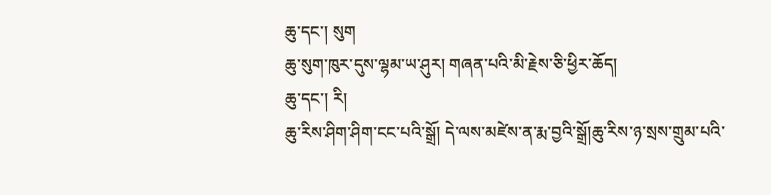ཆུ་དང་། སུག
ཆུ་སུག་ཁུར་དུས་ལྷམ་ཡ་ཤུར། གཞན་པའི་མི་རྗེས་ཅི་ཕྱིར་ཆོད།
ཆུ་དང་། རི།
ཆུ་རིས་ཤིག་ཤིག་ངང་པའི་སྒྲོ། དེ་ལས་མཛེས་ན་རྨ་བྱའི་སྒྲོ།ཆུ་རིས་ཉ་སྲས་གྲུམ་པའི་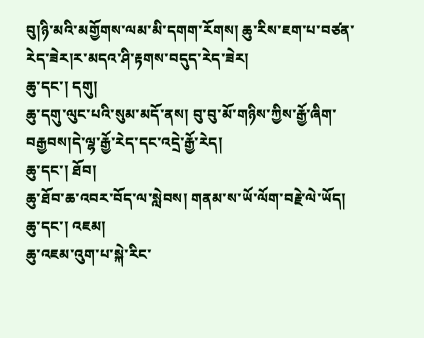བུ།ཉི་མའི་མགྱོགས་ལམ་མི་དགག་རོགས། ཆུ་རིས་ཇག་པ་བཙན་རེད་ཟེར།ར་མདའ་ཤི་རྟགས་བདུད་རེད་ཟེར།
ཆུ་དང་། དགུ།
ཆུ་དགུ་ལུང་པའི་སུམ་མདོ་ནས། བུ་བུ་མོ་གཉིས་ཀྱིས་རྒྱོ་ཞིག་བརྒྱབས།དེ་ལྷ་རྒྱོ་རེད་དང་འདྲེ་རྒྱོ་རེད།
ཆུ་དང་། ཐོབ།
ཆུ་ཐོབ་ཆ་འབར་བོད་ལ་སླེབས། གནམ་ས་ཡོ་ལོག་བརྗེ་ལེ་ཡོད།
ཆུ་དང་། འཇམ།
ཆུ་འཇམ་འུག་པ་སྐེ་རིང་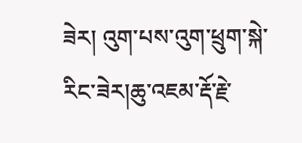ཟེར། འུག་པས་འུག་ཕྲུག་སྐེ་རིང་ཟེར།ཆུ་འཇམ་རྡོ་རྗེ་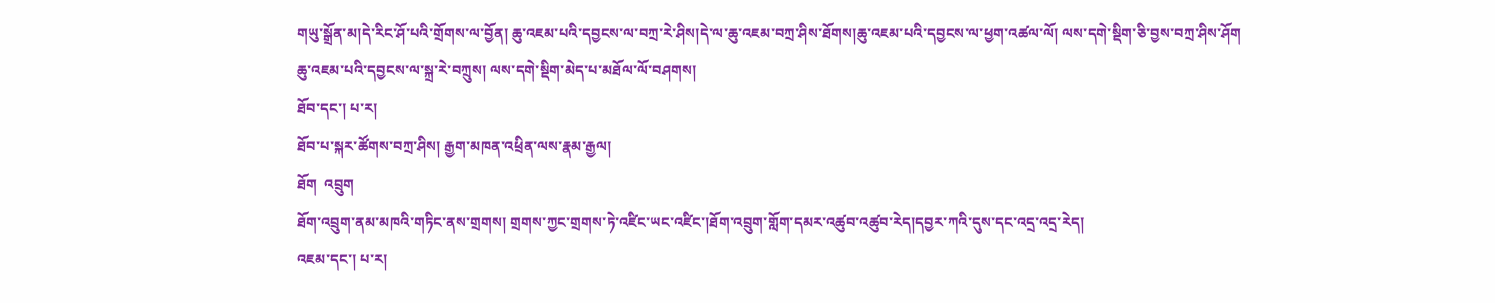གཡུ་སྒྲོན་མ།དེ་རིང་ཤོ་པའི་གྲོགས་ལ་བྱོན། ཆུ་འཇམ་པའི་དབྱངས་ལ་བཀྲ་རེ་ཤིས།དེ་ལ་ཆུ་འཇམ་བཀྲ་ཤིས་ཐོགས།ཆུ་འཇམ་པའི་དབྱངས་ལ་ཕྱག་འཚལ་ལོ། ལས་དགེ་སྡིག་ཅི་བྱས་བཀྲ་ཤིས་ཤོག
ཆུ་འཇམ་པའི་དབྱངས་ལ་སྐྲ་རེ་བཀྲུས། ལས་དགེ་སྡིག་མེད་པ་མཐོལ་ལོ་བཤགས།
ཐོབ་དང་། པ་ར།
ཐོབ་པ་སྐར་ཚོགས་བཀྲ་ཤིས། རྒྱག་མཁན་འཕྲིན་ལས་རྣམ་རྒྱལ།
ཐོག  འབྲུག
ཐོག་འབྲུག་ནམ་མཁའི་གཏིང་ནས་གྲགས། གྲགས་ཀྱང་གྲགས་ཏེ་འཛིང་ཡང་འཛིང་།ཐོག་འབྲུག་གློག་དམར་འཚུབ་འཚུབ་རེད།དབྱར་ཀའི་དུས་དང་འདྲ་འདྲ་རེད།
འཇམ་དང་། པ་ར།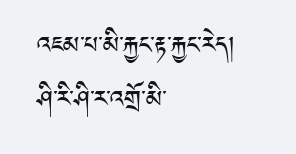འཇམ་པ་མི་རྐྱང་རྟ་རྐྱང་རེད། ཤི་རི་ཤི་ར་འགྲོ་མི་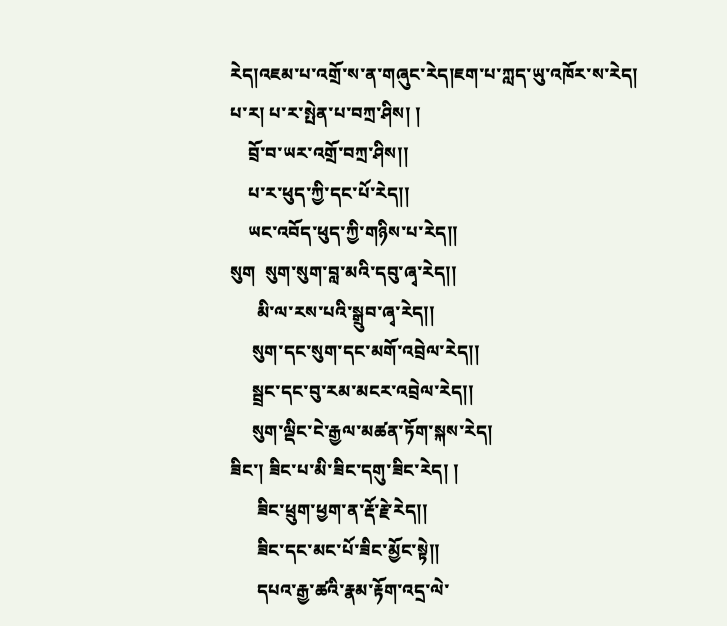རེད།འཇམ་པ་འགྲོ་ས་ན་གཞུང་རེད།ཇག་པ་ཀླད་ཡུ་འཁོར་ས་རེད།
པ་ར། པ་ར་སྤེན་པ་བཀྲ་ཤིས། །
    བྲོ་བ་ཡར་འགྲོ་བཀྲ་ཤིས།།
    པ་ར་ཕུད་ཀྱི་དང་པོ་རེད།།
    ཡང་འབོད་ཕུད་ཀྱི་གཉིས་པ་རེད།།
སུག  སུག་སུག་བླ་མའི་དབུ་ཞྭ་རེད།།
      མི་ལ་རས་པའི་སྒྲུབ་ཞྭ་རེད།།
     སུག་དང་སུག་དང་མགོ་འབྲེལ་རེད།།
     སྦྲང་དང་བུ་རམ་མངར་འབྲེལ་རེད།།
     སུག་ལྡིང་ངེ་རྒྱལ་མཚན་ཏོག་སྐས་རེད།
ཟིང་། ཟིང་པ་མི་ཟིང་དགུ་ཟིང་རེད། །
      ཟིང་ཕྲུག་ཕྱག་ན་རྡོ་རྗེ་རེད།།
      ཟིང་དང་མང་པོ་ཟིང་མྱོང་སྟེ།།
      དཔའ་རྒྱ་ཚའི་རྣམ་རྟོག་འདྲ་ལེ་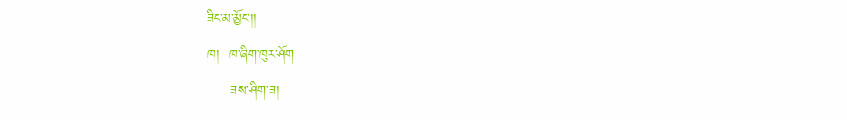ཟིང་མ་མྱོང་།།
ཁ།  ཁ་ཞིག་ཁུར་ཤོག
     ཟས་ཤིག་ཟ།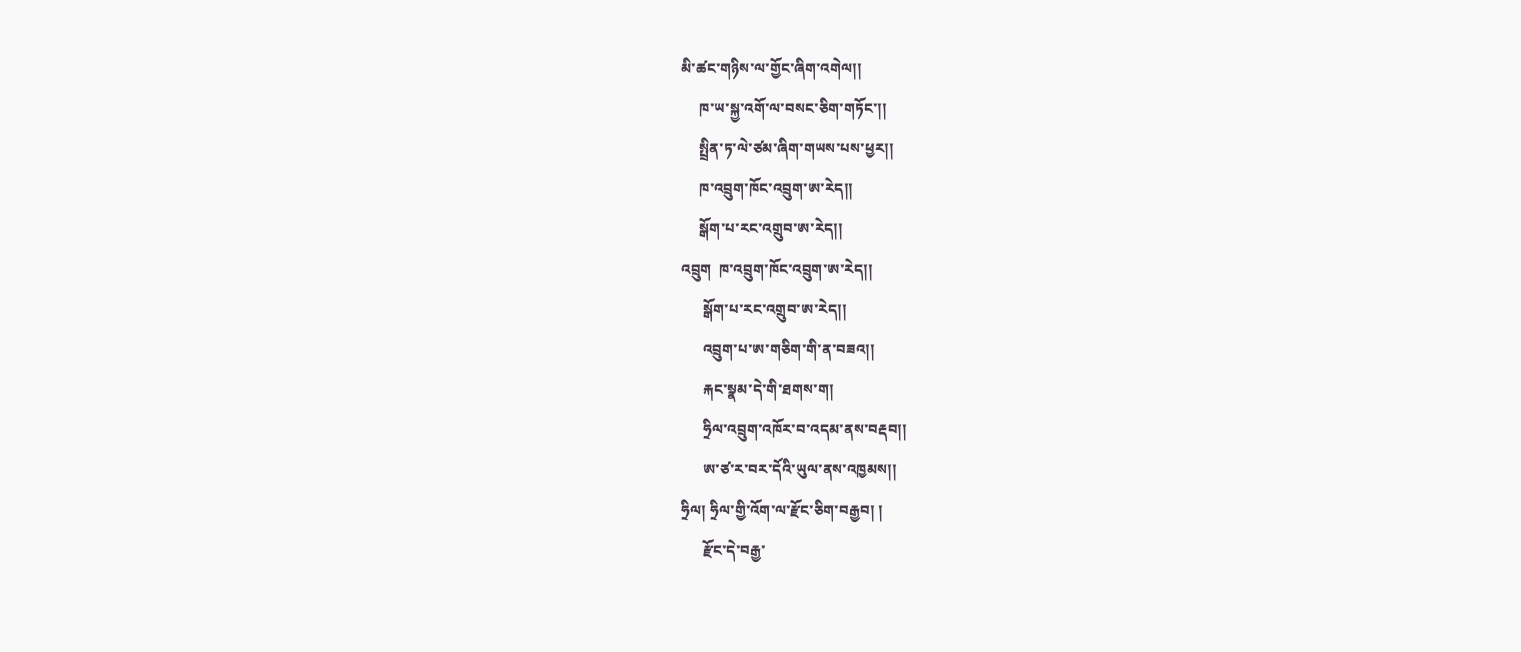མི་ཚང་གཉིས་ལ་གྱོང་ཞིག་འགེལ།།
     ཁ་ཡ་སྐྱ་འགོ་ལ་བསང་ཅིག་གཏོང་།།
     སྤྲིན་ཏ་ལེ་ཙམ་ཞིག་གཡས་པས་ཕྱར།།
     ཁ་འབྲུག་ཁོང་འབྲུག་ཨ་རེད།།
     སྒོག་པ་རང་འགྲུབ་ཨ་རེད།།
འབྲུག  ཁ་འབྲུག་ཁོང་འབྲུག་ཨ་རེད།།
      སྒོག་པ་རང་འགྲུབ་ཨ་རེད།།
      འབྲུག་པ་ཨ་གཅིག་གི་ན་བཟའ།།
      རྐང་སྣམ་དེ་གི་ཐགས་ག།
      ཧྲིལ་འབྲུག་འཁོར་བ་འདམ་ནས་བརྡབ།།
      ཨ་ཙ་ར་བར་དོའི་ཡུལ་ནས་འཁྱམས།།
ཧྲིལ། ཧྲིལ་གྱི་འོག་ལ་རྫོང་ཅིག་བརྒྱབ། །
      རྫོང་དེ་བརྒྱ་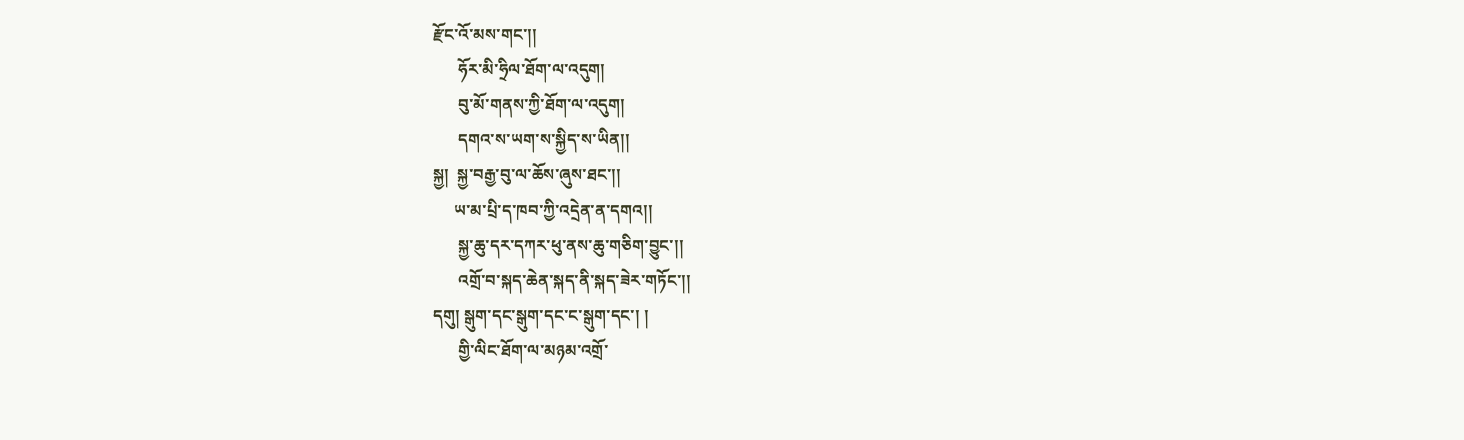རྫོང་འོ་མས་གང་།།
      ཧོར་མི་ཧྲིལ་ཐོག་ལ་འདུག།
      བུ་མོ་གནས་ཀྱི་ཐོག་ལ་འདུག།
      དགའ་ས་ཡག་ས་སྐྱིད་ས་ཡིན།།
སྐྱ།  སྐྱ་བརྒྱ་བུ་ལ་ཆོས་ཞུས་ཐང་།།
     ཡ་མ་པྲི་ད་ཁབ་ཀྱི་འདྲེན་ན་དགའ།།
      སྐྱ་ཆུ་དར་དཀར་ཕུ་ནས་ཆུ་གཅིག་བྱུང་།།
      འགྲོ་བ་སྐད་ཆེན་སྐད་ནི་སྐད་ཟེར་གཏོང་།།
དགུ། སྒུག་དང་སྒུག་དང་ང་སྒུག་དང་། །
      གྱི་ལིང་ཐོག་ལ་མཉམ་འགྲོ་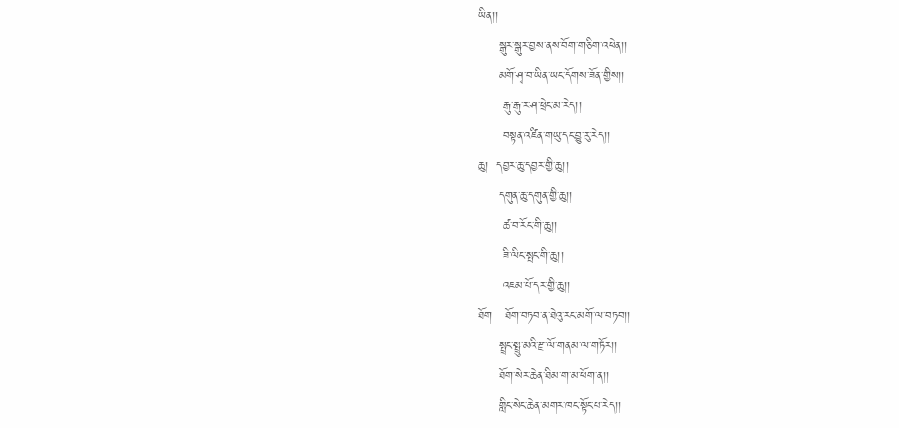ཡིན།།
     སྒུར་སྒུར་བྱས་ནས་བོག་གཅིག་འཕེན།།
     མགོ་ཤྭ་བ་ཡིན་ཡང་དོགས་ཟོན་གྱིས།།
      རྒུ་རྒུ་ར་ཤ་ཕྲེང་མ་རེད།།
      བསྟན་འཛིན་གཡུ་དང་བྱུ་རུ་རེད།།
ཆུ།  དབྱར་ཆུ་དབྱར་གྱི་ཆུ།།
     དགུན་ཆུ་དགུན་གྱི་ཆུ།།
      ཚ་བ་རོང་གི་ཆུ།།
      ཟི་ལིང་སྤང་གི་ཆུ།།
      འཇམ་པོ་དར་གྱི་ཆུ།།
ཐོག   ཐོག་བཏབ་ན་ཐེའུ་རང་མགོ་ལ་བཏབ།།
     སྤྲང་སྤྲུ་མའི་རྫ་ལོ་གནམ་ལ་གཏོར།།
     ཐོག་སེར་ཆེན་ཐིམ་ག་མ་ཕོག་ན།།
     གླིང་སེང་ཆེན་མགར་ཁང་སྟོང་པ་རེད།།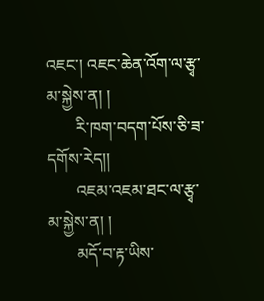འཇང་། འཇང་ཆེན་འོག་ལ་རྩྭ་མ་སྐྱེས་ན། །
       རི་ཁག་བདག་པོས་ཅི་ཟ་དགོས་རེད།།
       འཇམ་འཇམ་ཐང་ལ་རྩྭ་མ་སྐྱེས་ན། །
       མདོ་བ་རྟ་ཡིས་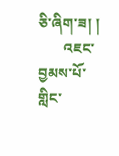ཅི་ཞིག་ཟ། །
       འཇང་བྱམས་པོ་གླིང་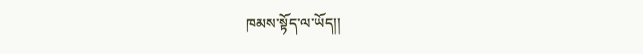ཁམས་སྟོད་ལ་ཡོད།།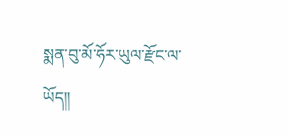སྨན་བུ་མོ་ཧོར་ཡུལ་རྫོང་ལ་ཡོད།།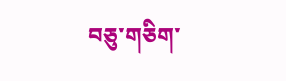བཅུ་གཅིག་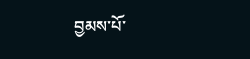བྱམས་པོ་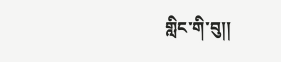གླིང་གི་བུ།།